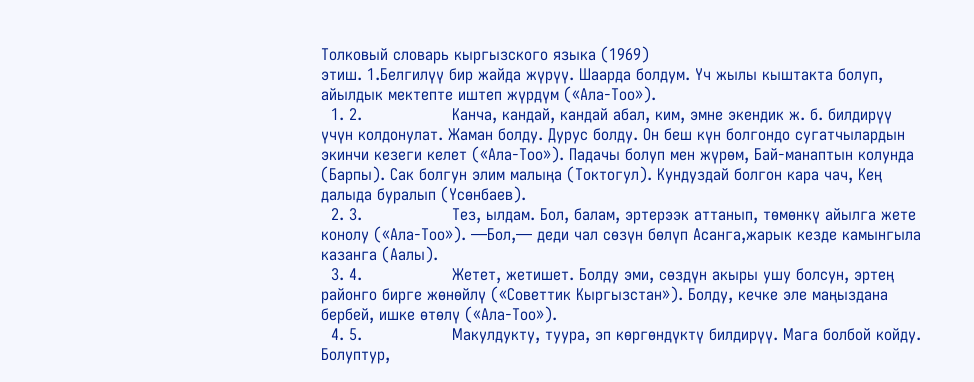Толковый словарь кыргызского языка (1969)
этиш. 1.Белгилүү бир жайда жүрүү. Шаарда болдум. Үч жылы кыштакта болуп, айылдык мектепте иштеп жүрдүм («Ала-Тоо»).
  1. 2.                  Канча, кандай, кандай абал, ким, эмне экендик ж. б. билдирүү үчүн колдонулат. Жаман болду. Дурус болду. Он беш күн болгондо сугатчылардын экинчи кезеги келет («Ала-Тоо»). Падачы болуп мен жүрөм, Бай-манаптын колунда (Барпы). Сак болгун элим малыңа (Токтогул). Кундуздай болгон кара чач, Кең далыда буралып (Үсөнбаев).
  2. 3.                  Тез, ылдам. Бол, балам, эртерээк аттанып, төмөнкү айылга жете конолу («Ала-Тоо»). —Бол,— деди чал сөзүн бөлүп Асанга,жарык кезде камынгыла казанга (Аалы).
  3. 4.                  Жетет, жетишет. Болду эми, сөздүн акыры ушу болсун, эртең районго бирге жөнөйлү («Советтик Кыргызстан»). Болду, кечке эле маңыздана бербей, ишке өтөлү («Ала-Тоо»).
  4. 5.                  Макулдукту, туура, эп көргөндүктү билдирүү. Мага болбой койду. Болуптур,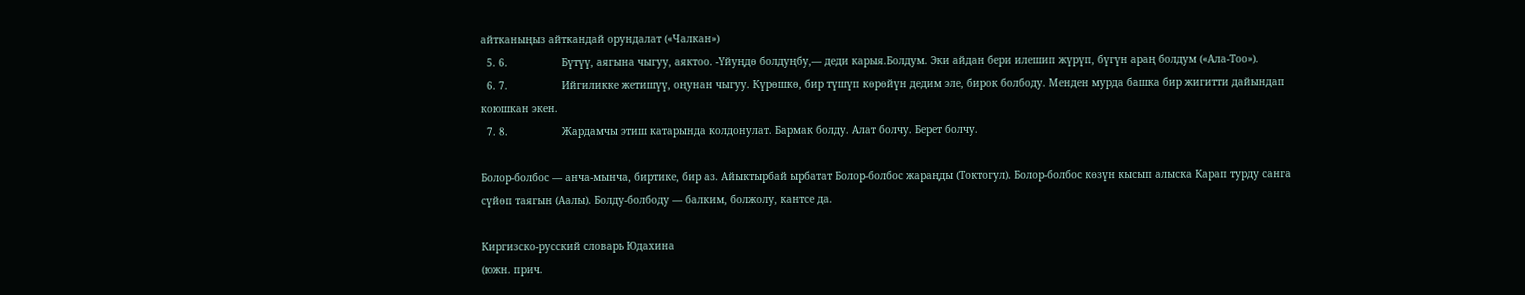айтканыңыз айткандай орундалат («Чалкан»)
  5. 6.                  Бүтүү, аягына чыгуу, аяктоо. -Үйуңдө болдуңбу,— деди карыя.Болдум. Эки айдан бери илешип жүрүп, бүгүн араң болдум («Ала-Тоо»).
  6. 7.                  Ийгиликке жетишүү, оңунан чыгуу. Күрөшкө, бир түшүп көрөйүн дедим эле, бирок болбоду. Менден мурда башка бир жигитти дайындап коюшкан экен.
  7. 8.                  Жардамчы этиш катарында колдонулат. Бармак болду. Алат болчу. Берет болчу.

Болор-болбос — анча-мынча, биртике, бир аз. Айыктырбай ырбатат Болор-болбос жараңды (Токтогул). Болор-болбос көзүн кысып алыска Карап турду санга сүйөп таягын (Аалы). Болду-болбоду — балким, болжолу, кантсе да.

Киргизско-русский словарь Юдахина
(южн. прич.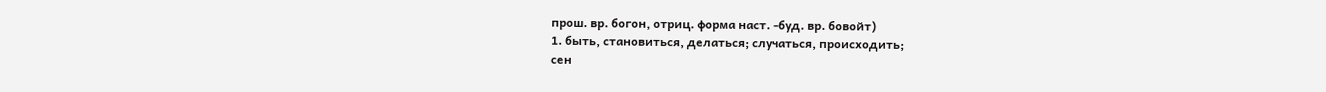прош. вр. богон, отриц. форма наст. -буд. вр. бовойт)
1. быть, становиться, делаться; случаться, происходить;
сен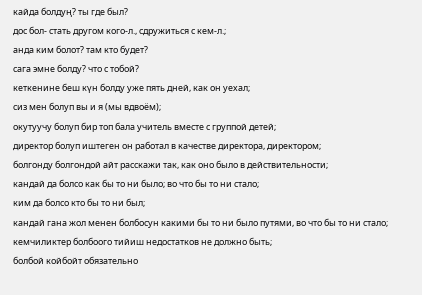кайда болдуң? ты где был?
дос бол- стать другом кого-л., сдружиться с кем-л.;
анда ким болот? там кто будет?
сага эмне болду? что с тобой?
кеткенине беш күн болду уже пять дней, как он уехал;
сиз мен болуп вы и я (мы вдвоём);
окутуучу болуп бир топ бала учитель вместе с группой детей;
директор болуп иштеген он работал в качестве директора, директором;
болгонду болгондой айт расскажи так, как оно было в действительности;
кандай да болсо как бы то ни было; во что бы то ни стало;
ким да болсо кто бы то ни был;
кандай гана жол менен болбосун какими бы то ни было путями, во что бы то ни стало;
кемчиликтер болбоого тийиш недостатков не должно быть;
болбой койбойт обязательно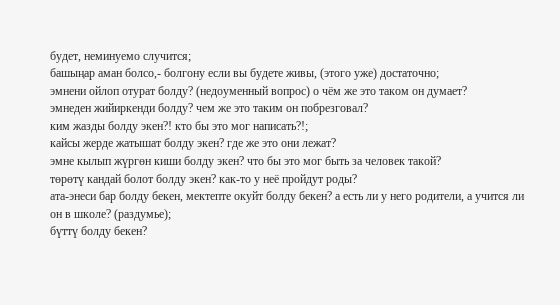будет, неминуемо случится;
башыңар аман болсо,- болгону если вы будете живы, (этого уже) достаточно;
эмнени ойлоп отурат болду? (недоуменный вопрос) о чём же это таком он думает?
эмнеден жийиркенди болду? чем же это таким он побрезговал?
ким жазды болду экен?! кто бы это мог написать?!;
кайсы жерде жатышат болду экен? где же это они лежат?
эмне кылып жүргөн киши болду экен? что бы это мог быть за человек такой?
төрөтү кандай болот болду экен? как-то у неё пройдут роды?
ата-энеси бар болду бекен, мектепте окуйт болду бекен? а есть ли у него родители, а учится ли он в школе? (раздумье);
бүттү болду бекен?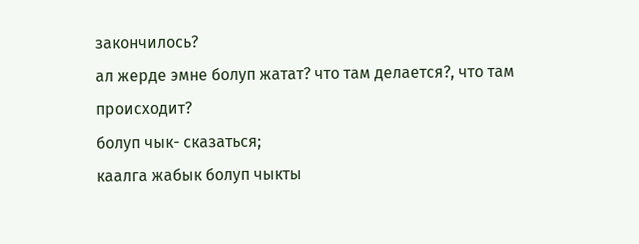закончилось?
ал жерде эмне болуп жатат? что там делается?, что там происходит?
болуп чык- сказаться;
каалга жабык болуп чыкты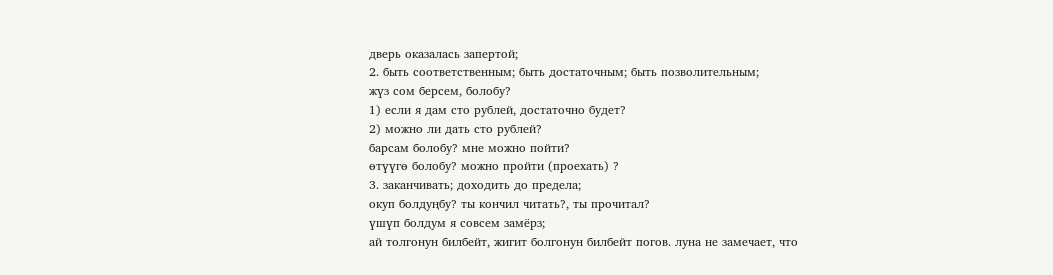дверь оказалась запертой;
2. быть соответственным; быть достаточным; быть позволительным;
жүз сом берсем, болобу?
1) если я дам сто рублей, достаточно будет?
2) можно ли дать сто рублей?
барсам болобу? мне можно пойти?
өтүүгө болобу? можно пройти (проехать) ?
3. заканчивать; доходить до предела;
окуп болдуңбу? ты кончил читать?, ты прочитал?
үшүп болдум я совсем замёрз;
ай толгонун билбейт, жигит болгонун билбейт погов. луна не замечает, что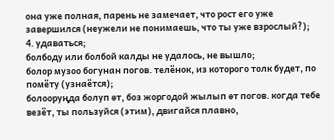она уже полная, парень не замечает, что рост его уже завершился (неужели не понимаешь, что ты уже взрослый?);
4. удаваться;
болбоду или болбой калды не удалось, не вышло;
болор музоо богунан погов. телёнок, из которого толк будет, по помёту (узнаётся);
болооруңда болуп өт, боз жоргодой жылып өт погов. когда тебе везёт, ты пользуйся (этим), двигайся плавно,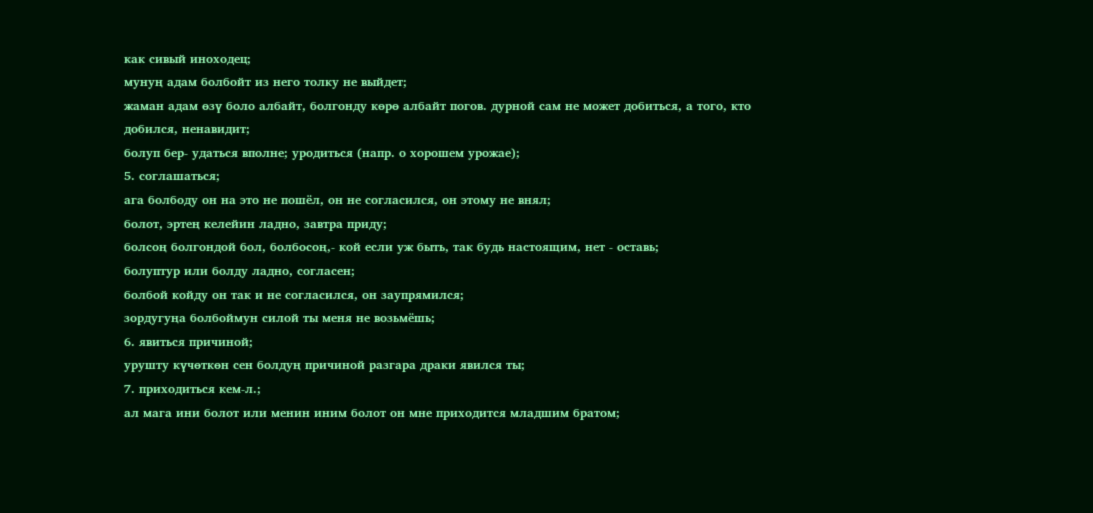как сивый иноходец;
мунуң адам болбойт из него толку не выйдет;
жаман адам өзү боло албайт, болгонду көрө албайт погов. дурной сам не может добиться, а того, кто добился, ненавидит;
болуп бер- удаться вполне; уродиться (напр. о хорошем урожае);
5. соглашаться;
ага болбоду он на это не пошёл, он не согласился, он этому не внял;
болот, эртең келейин ладно, завтра приду;
болсоң болгондой бол, болбосоң,- кой если уж быть, так будь настоящим, нет - оставь;
болуптур или болду ладно, согласен;
болбой койду он так и не согласился, он заупрямился;
зордугуңа болбоймун силой ты меня не возьмёшь;
6. явиться причиной;
урушту күчөткөн сен болдуң причиной разгара драки явился ты;
7. приходиться кем-л.;
ал мага ини болот или менин иним болот он мне приходится младшим братом;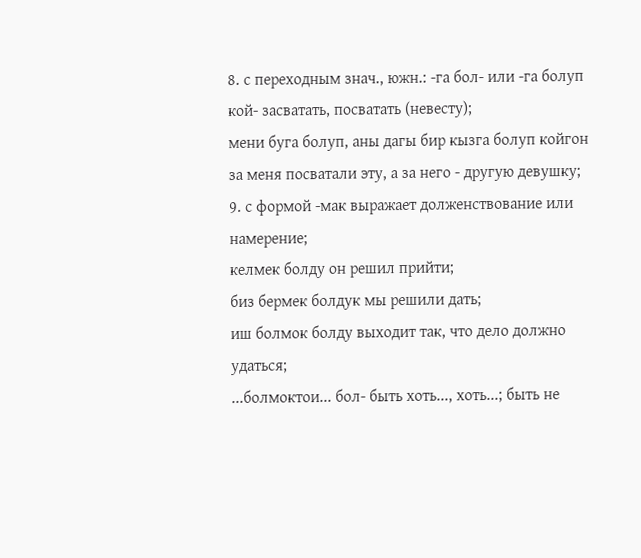8. с переходным знач., южн.: -га бол- или -га болуп кой- засватать, посватать (невесту);
мени буга болуп, аны дагы бир кызга болуп койгон за меня посватали эту, а за него - другую девушку;
9. с формой -мак выражает долженствование или намерение;
келмек болду он решил прийти;
биз бермек болдук мы решили дать;
иш болмок болду выходит так, что дело должно удаться;
...болмоктои... бол- быть хоть..., хоть...; быть не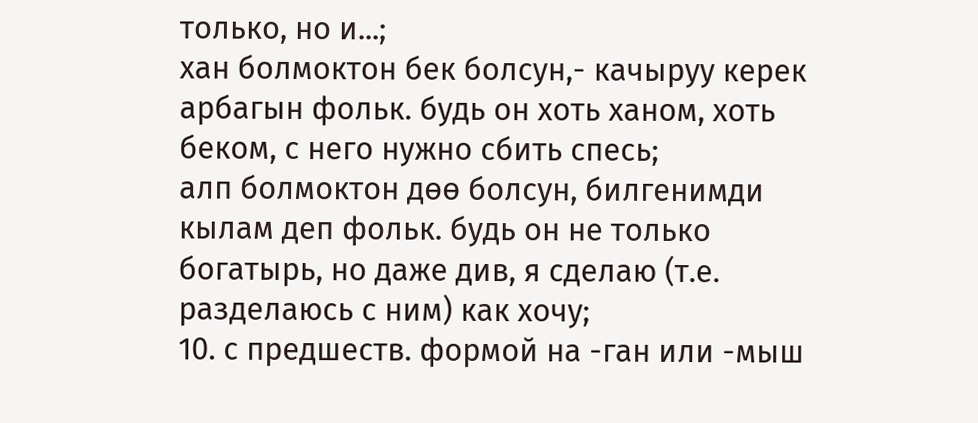только, но и...;
хан болмоктон бек болсун,- качыруу керек арбагын фольк. будь он хоть ханом, хоть беком, с него нужно сбить спесь;
алп болмоктон дөө болсун, билгенимди кылам деп фольк. будь он не только богатырь, но даже див, я сделаю (т.е. разделаюсь с ним) как хочу;
10. с предшеств. формой на -ган или -мыш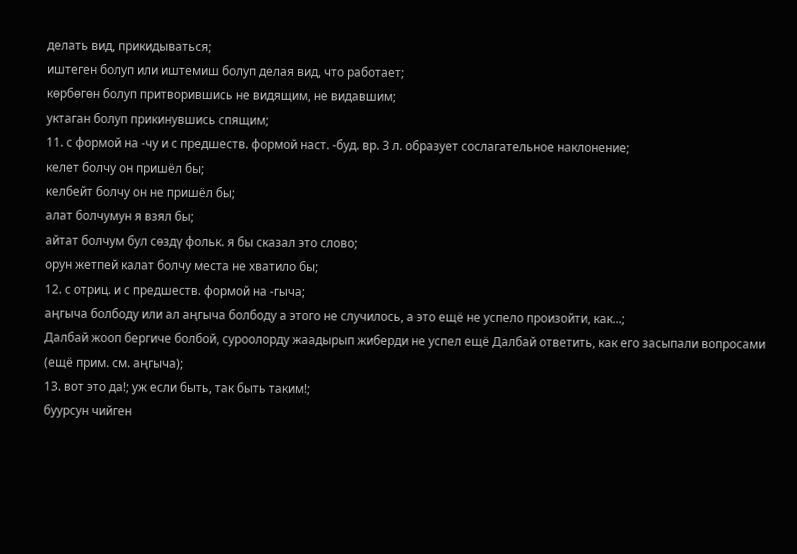делать вид, прикидываться;
иштеген болуп или иштемиш болуп делая вид, что работает;
көрбөгөн болуп притворившись не видящим, не видавшим;
уктаган болуп прикинувшись спящим;
11. с формой на -чу и с предшеств. формой наст. -буд. вр. 3 л. образует сослагательное наклонение;
келет болчу он пришёл бы;
келбейт болчу он не пришёл бы;
алат болчумун я взял бы;
айтат болчум бул сөздү фольк. я бы сказал это слово;
орун жетпей калат болчу места не хватило бы;
12. с отриц. и с предшеств. формой на -гыча;
аңгыча болбоду или ал аңгыча болбоду а этого не случилось, а это ещё не успело произойти, как...;
Далбай жооп бергиче болбой, суроолорду жаадырып жиберди не успел ещё Далбай ответить, как его засыпали вопросами (ещё прим. см. аңгыча);
13. вот это да!; уж если быть, так быть таким!;
буурсун чийген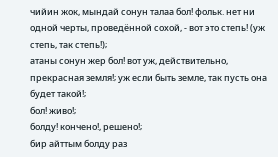чийин жок, мындай сонун талаа бол! фольк. нет ни одной черты, проведённой сохой, - вот это степь! (уж степь, так степь!);
атаны сонун жер бол! вот уж, действительно, прекрасная земля!; уж если быть земле, так пусть она будет такой!;
бол! живо!;
болду! кончено!, решено!;
бир айттым болду раз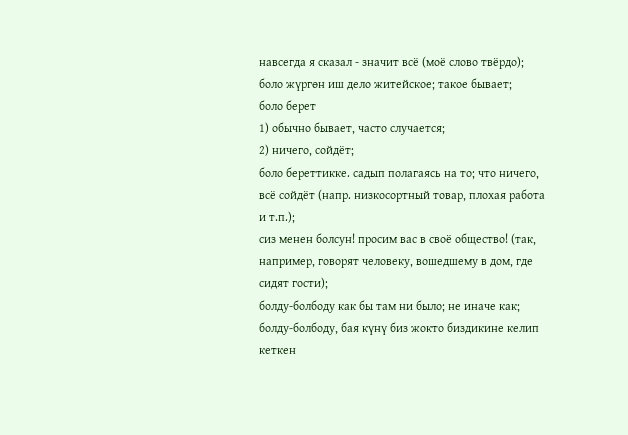навсегда я сказал - значит всё (моё слово твёрдо);
боло жүргөн иш дело житейское; такое бывает;
боло берет
1) обычно бывает, часто случается;
2) ничего, сойдёт;
боло береттикке. садып полагаясь на то; что ничего, всё сойдёт (напр. низкосортный товар, плохая работа и т.п.);
сиз менен болсун! просим вас в своё общество! (так, например, говорят человеку, вошедшему в дом, где сидят гости);
болду-болбоду как бы там ни было; не иначе как;
болду-болбоду, бая күнү биз жокто биздикине келип кеткен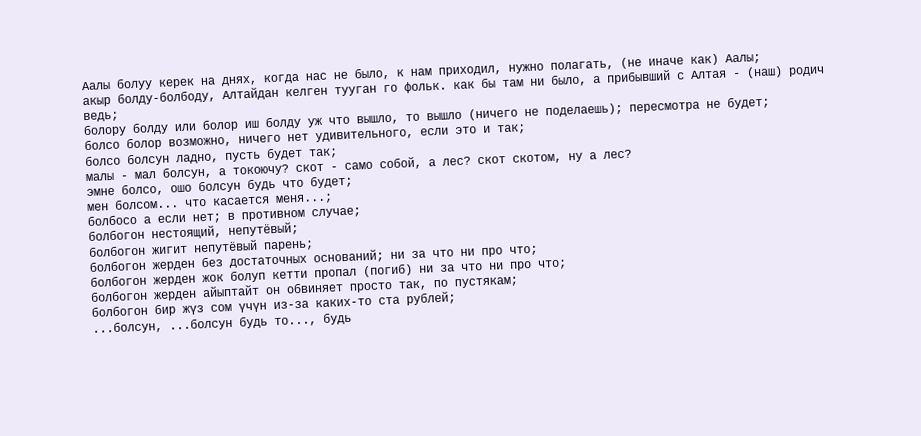Аалы болуу керек на днях, когда нас не было, к нам приходил, нужно полагать, (не иначе как) Аалы;
акыр болду-болбоду, Алтайдан келген тууган го фольк. как бы там ни было, а прибывший с Алтая - (наш) родич ведь;
болору болду или болор иш болду уж что вышло, то вышло (ничего не поделаешь); пересмотра не будет;
болсо болор возможно, ничего нет удивительного, если это и так;
болсо болсун ладно, пусть будет так;
малы - мал болсун, а токоючу? скот - само собой, а лес? скот скотом, ну а лес?
эмне болсо, ошо болсун будь что будет;
мен болсом... что касается меня...;
болбосо а если нет; в противном случае;
болбогон нестоящий, непутёвый;
болбогон жигит непутёвый парень;
болбогон жерден без достаточных оснований; ни за что ни про что;
болбогон жерден жок болуп кетти пропал (погиб) ни за что ни про что;
болбогон жерден айыптайт он обвиняет просто так, по пустякам;
болбогон бир жүз сом үчүн из-за каких-то ста рублей;
...болсун, ...болсун будь то..., будь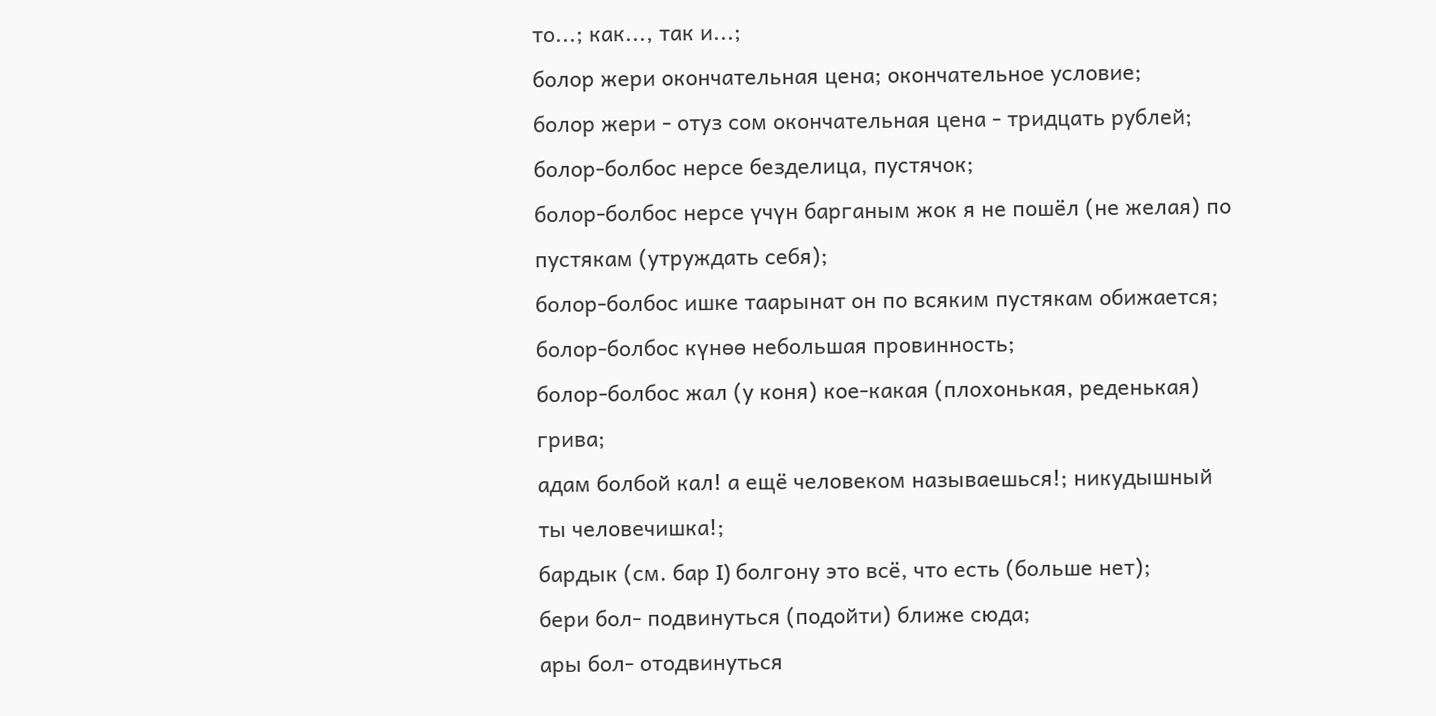то...; как..., так и...;
болор жери окончательная цена; окончательное условие;
болор жери - отуз сом окончательная цена - тридцать рублей;
болор-болбос нерсе безделица, пустячок;
болор-болбос нерсе үчүн барганым жок я не пошёл (не желая) по пустякам (утруждать себя);
болор-болбос ишке таарынат он по всяким пустякам обижается;
болор-болбос күнөө небольшая провинность;
болор-болбос жал (у коня) кое-какая (плохонькая, реденькая) грива;
адам болбой кал! а ещё человеком называешься!; никудышный ты человечишка!;
бардык (см. бар I) болгону это всё, что есть (больше нет);
бери бол- подвинуться (подойти) ближе сюда;
ары бол- отодвинуться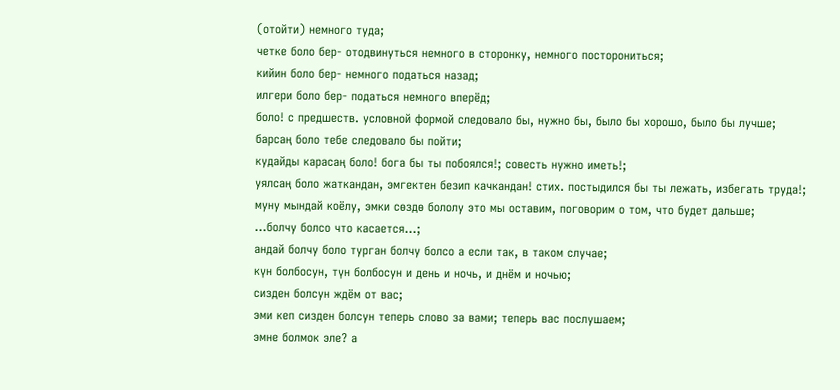(отойти) немного туда;
четке боло бер- отодвинуться немного в сторонку, немного посторониться;
кийин боло бер- немного податься назад;
илгери боло бер- податься немного вперёд;
боло! с предшеств. условной формой следовало бы, нужно бы, было бы хорошо, было бы лучше;
барсаң боло тебе следовало бы пойти;
кудайды карасаң боло! бога бы ты побоялся!; совесть нужно иметь!;
уялсаң боло жаткандан, эмгектен безип качкандан! стих. постыдился бы ты лежать, избегать труда!;
муну мындай коёлу, эмки сөздө бололу это мы оставим, поговорим о том, что будет дальше;
...болчу болсо что касается...;
андай болчу боло турган болчу болсо а если так, в таком случае;
күн болбосун, түн болбосун и день и ночь, и днём и ночью;
сизден болсун ждём от вас;
эми кеп сизден болсун теперь слово за вами; теперь вас послушаем;
эмне болмок эле? а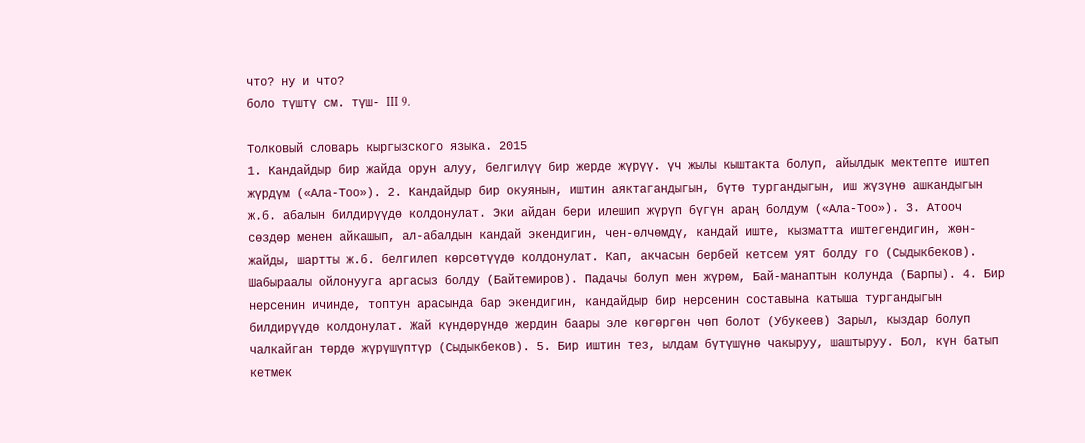что? ну и что?
боло түштү см. түш- III 9.

Толковый словарь кыргызского языка. 2015
1. Кандайдыр бир жайда орун алуу, белгилүү бир жерде жүрүү. үч жылы кыштакта болуп, айылдык мектепте иштеп жүрдүм («Ала-Тоо»). 2. Кандайдыр бир окуянын, иштин аяктагандыгын, бүтө тургандыгын, иш жүзүнө ашкандыгын ж.б. абалын билдирүүдө колдонулат. Эки айдан бери илешип жүрүп бүгүн араң болдум («Ала-Тоо»). 3. Атооч сөздөр менен айкашып, ал-абалдын кандай экендигин, чен-өлчөмдү, кандай иште, кызматта иштегендигин, жөн-жайды, шартты ж.б. белгилеп көрсөтүүдө колдонулат. Кап, акчасын бербей кетсем уят болду го (Сыдыкбеков). Шабыраалы ойлонууга аргасыз болду (Байтемиров). Падачы болуп мен жүрөм, Бай-манаптын колунда (Барпы). 4. Бир нерсенин ичинде, топтун арасында бар экендигин, кандайдыр бир нерсенин составына катыша тургандыгын билдирүүдө колдонулат. Жай күндөрүндө жердин баары эле көгөргөн чөп болот (Убукеев) Зарыл, кыздар болуп чалкайган төрдө жүрүшүптүр (Сыдыкбеков). 5. Бир иштин тез, ылдам бүтүшүнө чакыруу, шаштыруу. Бол, күн батып кетмек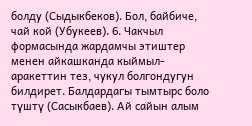болду (Сыдыкбеков). Бол, байбиче, чай кой (Убукеев). 6. Чакчыл формасында жардамчы этиштер менен айкашканда кыймыл-аракеттин тез, чукул болгондугун билдирет. Балдардагы тымтырс боло түштү (Сасыкбаев). Ай сайын алым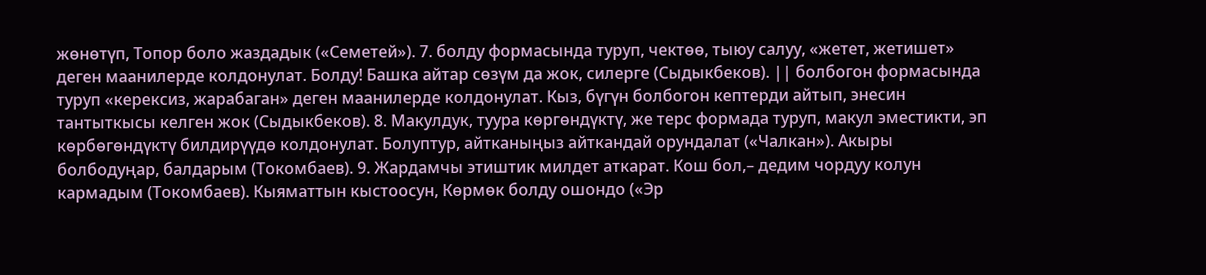жөнөтүп, Топор боло жаздадык («Семетей»). 7. болду формасында туруп, чектөө, тыюу салуу, «жетет, жетишет» деген маанилерде колдонулат. Болду! Башка айтар сөзүм да жок, силерге (Сыдыкбеков). || болбогон формасында туруп «керексиз, жарабаган» деген маанилерде колдонулат. Кыз, бүгүн болбогон кептерди айтып, энесин тантыткысы келген жок (Сыдыкбеков). 8. Макулдук, туура көргөндүктү, же терс формада туруп, макул эместикти, эп көрбөгөндүктү билдирүүдө колдонулат. Болуптур, айтканыңыз айткандай орундалат («Чалкан»). Акыры болбодуңар, балдарым (Токомбаев). 9. Жардамчы этиштик милдет аткарат. Кош бол,– дедим чордуу колун кармадым (Токомбаев). Кыяматтын кыстоосун, Көрмөк болду ошондо («Эр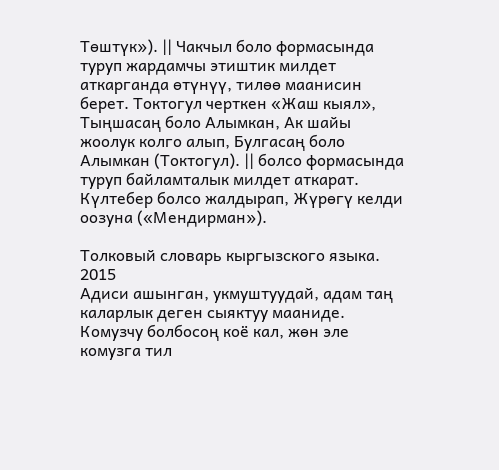Төштүк»). || Чакчыл боло формасында туруп жардамчы этиштик милдет аткарганда өтүнүү, тилөө маанисин берет. Токтогул черткен «Жаш кыял», Тыңшасаң боло Алымкан, Ак шайы жоолук колго алып, Булгасаң боло Алымкан (Токтогул). || болсо формасында туруп байламталык милдет аткарат. Күлтебер болсо жалдырап, Жүрөгү келди оозуна («Мендирман»).

Толковый словарь кыргызского языка. 2015
Адиси ашынган, укмуштуудай, адам таң каларлык деген сыяктуу мааниде. Комузчу болбосоң коё кал, жөн эле комузга тил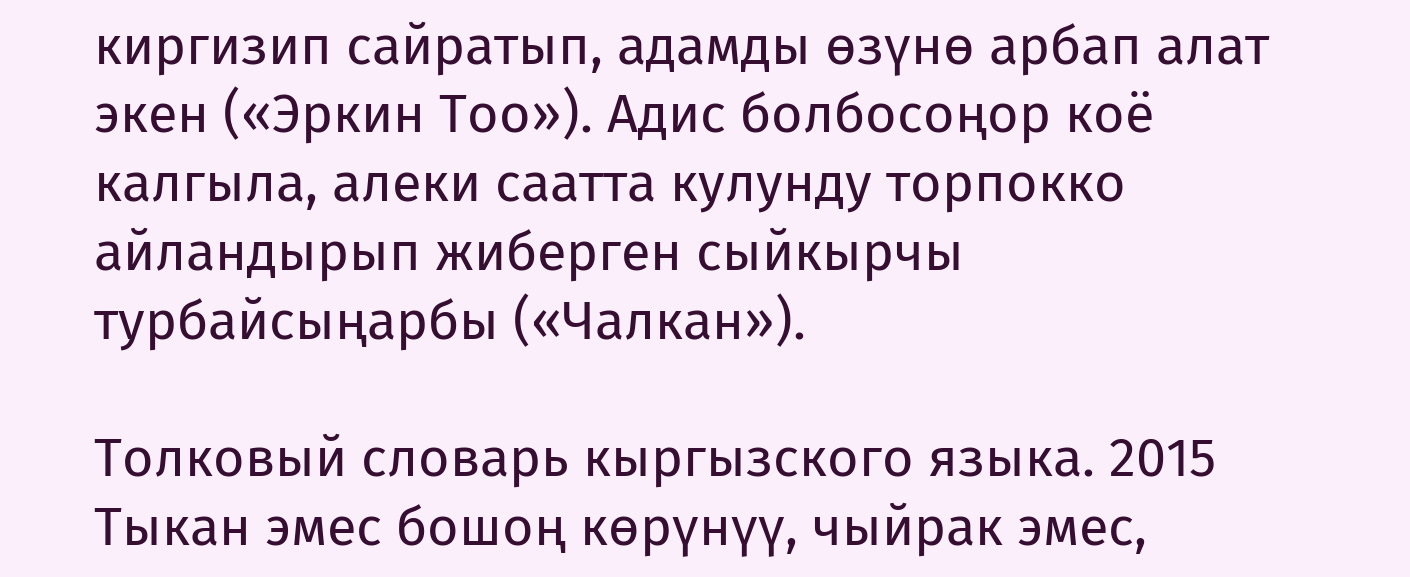киргизип сайратып, адамды өзүнө арбап алат экен («Эркин Тоо»). Адис болбосоңор коё калгыла, алеки саатта кулунду торпокко айландырып жиберген сыйкырчы турбайсыңарбы («Чалкан»).

Толковый словарь кыргызского языка. 2015
Тыкан эмес бошоң көрүнүү, чыйрак эмес,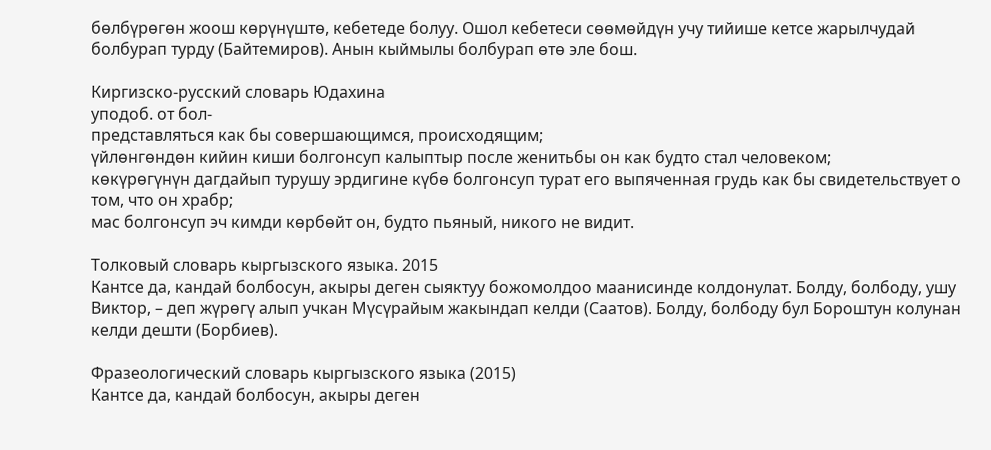бөлбүрөгөн жоош көрүнүштө, кебетеде болуу. Ошол кебетеси сөөмөйдүн учу тийише кетсе жарылчудай болбурап турду (Байтемиров). Анын кыймылы болбурап өтө эле бош.

Киргизско-русский словарь Юдахина
уподоб. от бол-
представляться как бы совершающимся, происходящим;
үйлөнгөндөн кийин киши болгонсуп калыптыр после женитьбы он как будто стал человеком;
көкүрөгүнүн дагдайып турушу эрдигине күбө болгонсуп турат его выпяченная грудь как бы свидетельствует о том, что он храбр;
мас болгонсуп эч кимди көрбөйт он, будто пьяный, никого не видит.

Толковый словарь кыргызского языка. 2015
Кантсе да, кандай болбосун, акыры деген сыяктуу божомолдоо маанисинде колдонулат. Болду, болбоду, ушу Виктор, – деп жүрөгү алып учкан Мүсүрайым жакындап келди (Саатов). Болду, болбоду бул Бороштун колунан келди дешти (Борбиев).

Фразеологический словарь кыргызского языка (2015)
Кантсе да, кандай болбосун, акыры деген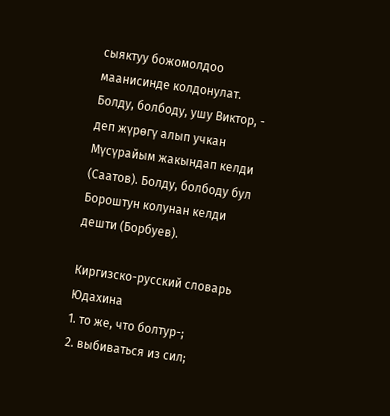сыяктуу божомолдоо маанисинде колдонулат. Болду, болбоду, ушу Виктор, - деп жүрөгү алып учкан Мүсүрайым жакындап келди (Саатов). Болду, болбоду бул Бороштун колунан келди дешти (Борбуев).

Киргизско-русский словарь Юдахина
1. то же, что болтур-;
2. выбиваться из сил;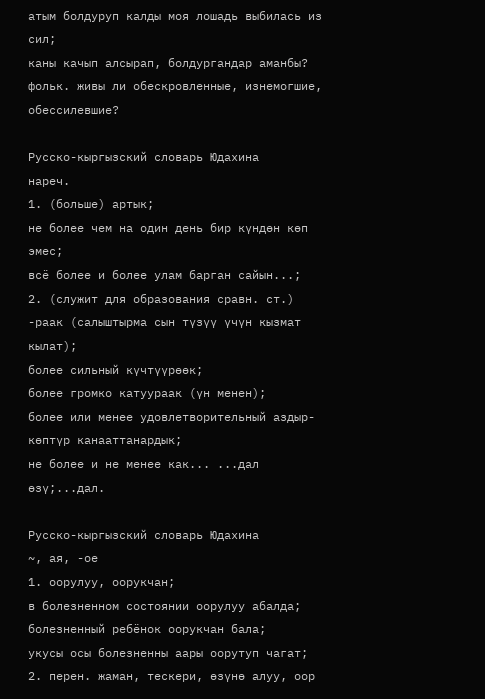атым болдуруп калды моя лошадь выбилась из сил;
каны качып алсырап, болдургандар аманбы? фольк. живы ли обескровленные, изнемогшие, обессилевшие?

Русско-кыргызский словарь Юдахина
нареч.
1. (больше) артык;
не более чем на один день бир күндөн көп эмес;
всё более и более улам барган сайын...;
2. (служит для образования сравн. ст.) -раак (салыштырма сын түзүү үчүн кызмат кылат);
более сильный күчтүүрөөк;
более громко катуураак (үн менен);
более или менее удовлетворительный аздыр-көптүр канааттанардык;
не более и не менее как... ...дал өзү;...дал.

Русско-кыргызский словарь Юдахина
~, ая, -ое
1. оорулуу, оорукчан;
в болезненном состоянии оорулуу абалда;
болезненный ребёнок оорукчан бала;
укусы осы болезненны аары оорутуп чагат;
2. перен. жаман, тескери, өзүнө алуу, оор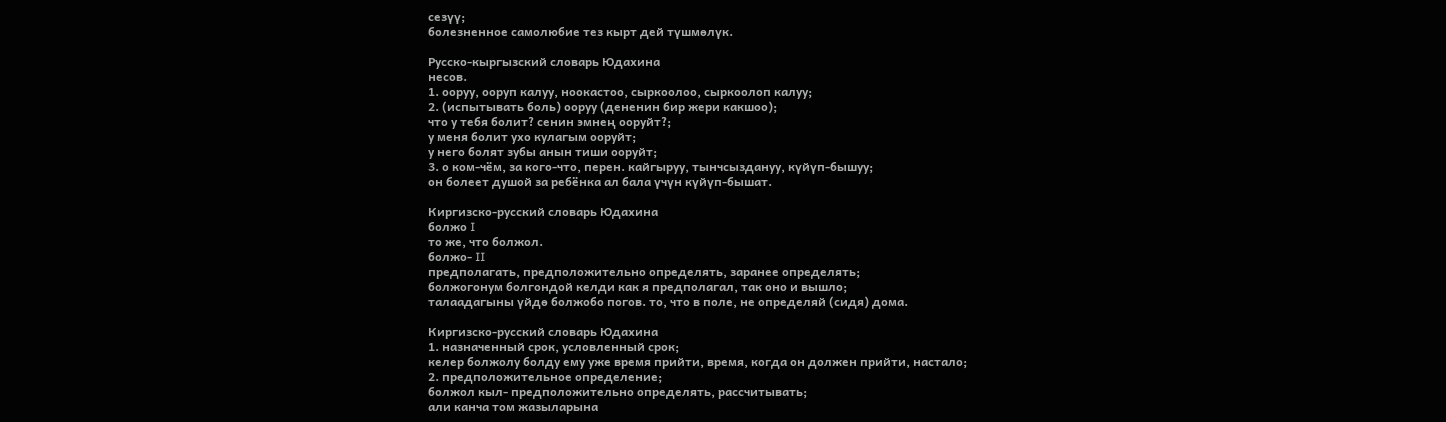сезүү;
болезненное самолюбие тез кырт дей түшмөлүк.

Русско-кыргызский словарь Юдахина
несов.
1. ооруу, ооруп калуу, ноокастоо, сыркоолоо, сыркоолоп калуу;
2. (испытывать боль) ооруу (дененин бир жери какшоо);
что у тебя болит? сенин эмнең ооруйт?;
у меня болит ухо кулагым ооруйт;
у него болят зубы анын тиши ооруйт;
3. о ком-чём, за кого-что, перен. кайгыруу, тынчсыздануу, күйүп-бышуу;
он болеет душой за ребёнка ал бала үчүн күйүп-бышат.

Киргизско-русский словарь Юдахина
болжо I
то же, что болжол.
болжо- II
предполагать, предположительно определять, заранее определять;
болжогонум болгондой келди как я предполагал, так оно и вышло;
талаадагыны үйдө болжобо погов. то, что в поле, не определяй (сидя) дома.

Киргизско-русский словарь Юдахина
1. назначенный срок, условленный срок;
келер болжолу болду ему уже время прийти, время, когда он должен прийти, настало;
2. предположительное определение;
болжол кыл- предположительно определять, рассчитывать;
али канча том жазыларына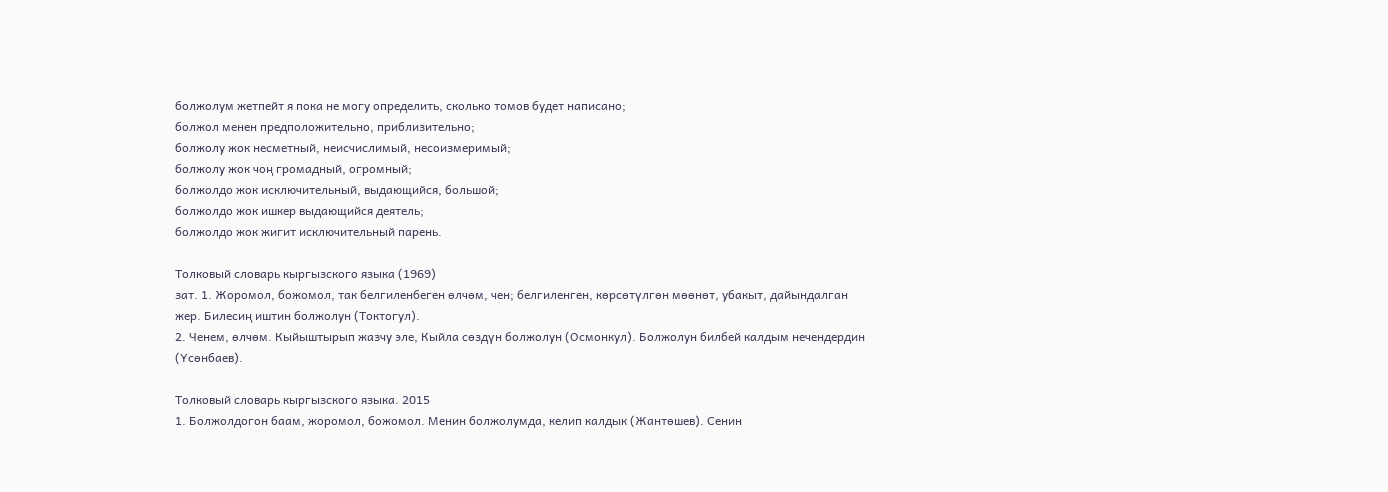болжолум жетпейт я пока не могу определить, сколько томов будет написано;
болжол менен предположительно, приблизительно;
болжолу жок несметный, неисчислимый, несоизмеримый;
болжолу жок чоң громадный, огромный;
болжолдо жок исключительный, выдающийся, большой;
болжолдо жок ишкер выдающийся деятель;
болжолдо жок жигит исключительный парень.

Толковый словарь кыргызского языка (1969)
зат. 1. Жоромол, божомол, так белгиленбеген өлчөм, чен; белгиленген, көрсөтүлгөн мөөнөт, убакыт, дайындалган жер. Билесиң иштин болжолун (Токтогул).
2. Ченем, өлчөм. Кыйыштырып жазчу эле, Кыйла сөздүн болжолун (Осмонкул). Болжолун билбей калдым нечендердин (Үсөнбаев).

Толковый словарь кыргызского языка. 2015
1. Болжолдогон баам, жоромол, божомол. Менин болжолумда, келип калдык (Жантөшев). Сенин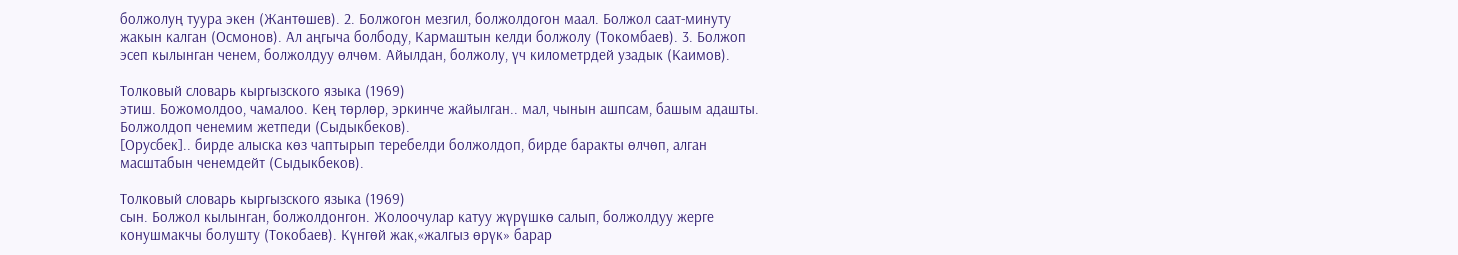болжолуң туура экен (Жантөшев). 2. Болжогон мезгил, болжолдогон маал. Болжол саат-минуту жакын калган (Осмонов). Ал аңгыча болбоду, Кармаштын келди болжолу (Токомбаев). 3. Болжоп эсеп кылынган ченем, болжолдуу өлчөм. Айылдан, болжолу, үч километрдей узадык (Каимов).

Толковый словарь кыргызского языка (1969)
этиш. Божомолдоо, чамалоо. Кең төрлөр, эркинче жайылган.. мал, чынын ашпсам, башым адашты. Болжолдоп ченемим жетпеди (Сыдыкбеков).
[Орусбек].. бирде алыска көз чаптырып теребелди болжолдоп, бирде баракты өлчөп, алган масштабын ченемдейт (Сыдыкбеков).

Толковый словарь кыргызского языка (1969)
сын. Болжол кылынган, болжолдонгон. Жолоочулар катуу жүрүшкө салып, болжолдуу жерге конушмакчы болушту (Токобаев). Күнгөй жак,«жалгыз өрүк» барар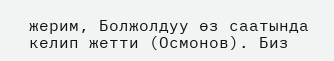жерим, Болжолдуу өз саатында келип жетти (Осмонов). Биз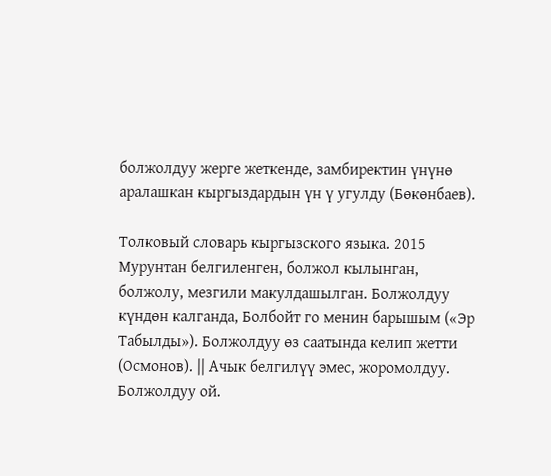болжолдуу жерге жеткенде, замбиректин үнүнө аралашкан кыргыздардын үн ү угулду (Бөкөнбаев).

Толковый словарь кыргызского языка. 2015
Мурунтан белгиленген, болжол кылынган, болжолу, мезгили макулдашылган. Болжолдуу күндөн калганда, Болбойт го менин барышым («Эр Табылды»). Болжолдуу өз саатында келип жетти (Осмонов). || Ачык белгилүү эмес, жоромолдуу. Болжолдуу ой.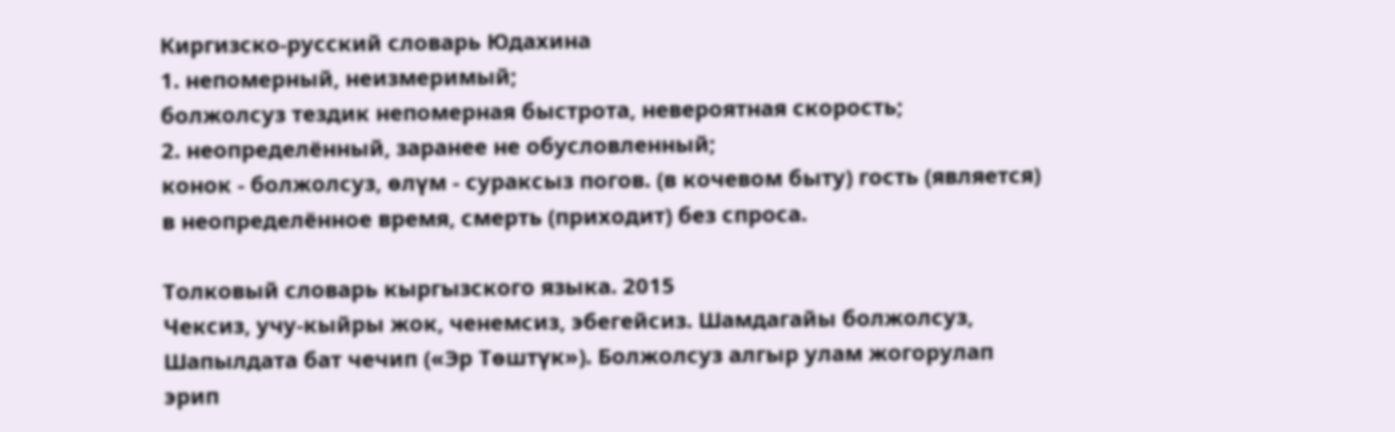Киргизско-русский словарь Юдахина
1. непомерный, неизмеримый;
болжолсуз тездик непомерная быстрота, невероятная скорость;
2. неопределённый, заранее не обусловленный;
конок - болжолсуз, өлүм - сураксыз погов. (в кочевом быту) гость (является) в неопределённое время, смерть (приходит) без спроса.

Толковый словарь кыргызского языка. 2015
Чексиз, учу-кыйры жок, ченемсиз, эбегейсиз. Шамдагайы болжолсуз, Шапылдата бат чечип («Эр Төштүк»). Болжолсуз алгыр улам жогорулап эрип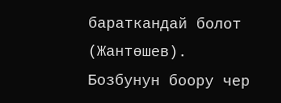бараткандай болот (Жантөшев). Бозбунун боору чер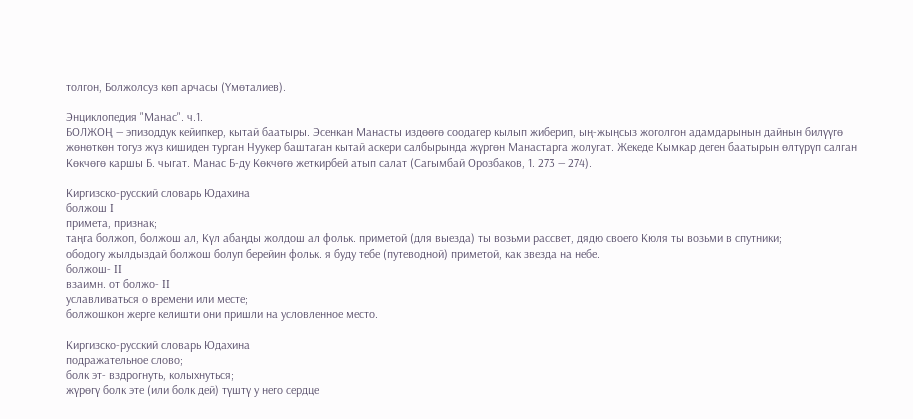толгон, Болжолсуз көп арчасы (Үмөталиев).

Энциклопедия "Манас". ч.1.
БОЛЖОҢ — эпизоддук кейипкер, кытай баатыры. Эсенкан Манасты издөөгө соодагер кылып жиберип, ың-жыңсыз жоголгон адамдарынын дайнын билүүгө жөнөткөн тогуз жүз кишиден турган Нуукер баштаган кытай аскери салбырында жүргөн Манастарга жолугат. Жекеде Кымкар деген баатырын өлтүрүп салган Көкчөгө каршы Б. чыгат. Манас Б-ду Көкчөгө жеткирбей атып салат (Сагымбай Орозбаков, 1. 273 — 274).

Киргизско-русский словарь Юдахина
болжош I
примета, признак;
таңга болжоп, болжош ал, Күл абаңды жолдош ал фольк. приметой (для выезда) ты возьми рассвет, дядю своего Кюля ты возьми в спутники;
ободогу жылдыздай болжош болуп берейин фольк. я буду тебе (путеводной) приметой, как звезда на небе.
болжош- II
взаимн. от болжо- II
уславливаться о времени или месте;
болжошкон жерге келишти они пришли на условленное место.

Киргизско-русский словарь Юдахина
подражательное слово;
болк эт- вздрогнуть, колыхнуться;
жүрөгү болк эте (или болк дей) түштү у него сердце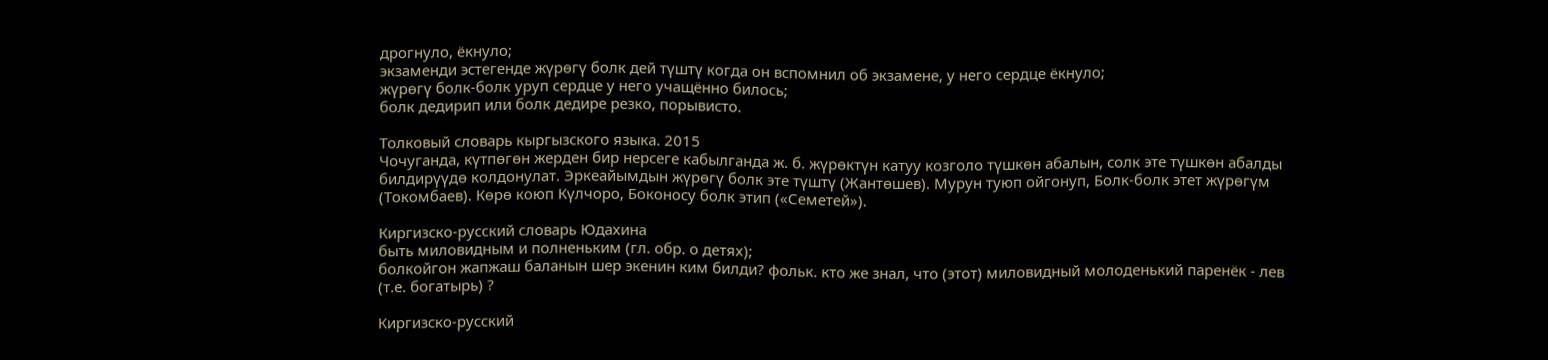дрогнуло, ёкнуло;
экзаменди эстегенде жүрөгү болк дей түштү когда он вспомнил об экзамене, у него сердце ёкнуло;
жүрөгү болк-болк уруп сердце у него учащённо билось;
болк дедирип или болк дедире резко, порывисто.

Толковый словарь кыргызского языка. 2015
Чочуганда, күтпөгөн жерден бир нерсеге кабылганда ж. б. жүрөктүн катуу козголо түшкөн абалын, солк эте түшкөн абалды билдирүүдө колдонулат. Эркеайымдын жүрөгү болк эте түштү (Жантөшев). Мурун туюп ойгонуп, Болк-болк этет жүрөгүм (Токомбаев). Көрө коюп Күлчоро, Боконосу болк этип («Семетей»).

Киргизско-русский словарь Юдахина
быть миловидным и полненьким (гл. обр. о детях);
болкойгон жапжаш баланын шер экенин ким билди? фольк. кто же знал, что (этот) миловидный молоденький паренёк - лев (т.е. богатырь) ?

Киргизско-русский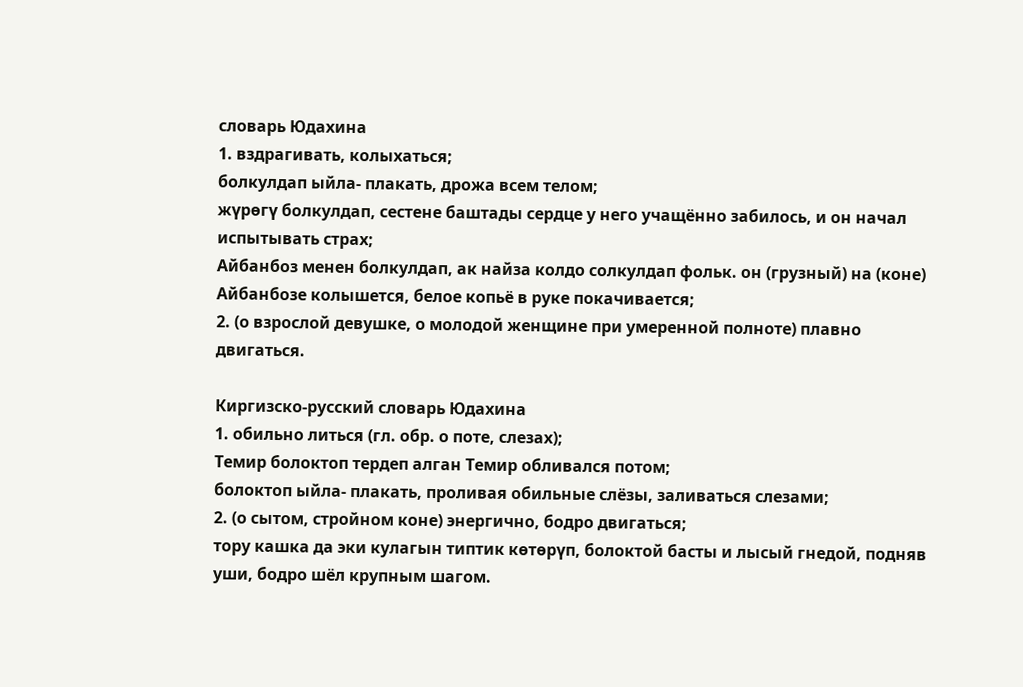словарь Юдахина
1. вздрагивать, колыхаться;
болкулдап ыйла- плакать, дрожа всем телом;
жүрөгү болкулдап, сестене баштады сердце у него учащённо забилось, и он начал испытывать страх;
Айбанбоз менен болкулдап, ак найза колдо солкулдап фольк. он (грузный) на (коне) Айбанбозе колышется, белое копьё в руке покачивается;
2. (о взрослой девушке, о молодой женщине при умеренной полноте) плавно двигаться.

Киргизско-русский словарь Юдахина
1. обильно литься (гл. обр. о поте, слезах);
Темир болоктоп тердеп алган Темир обливался потом;
болоктоп ыйла- плакать, проливая обильные слёзы, заливаться слезами;
2. (о сытом, стройном коне) энергично, бодро двигаться;
тору кашка да эки кулагын типтик көтөрүп, болоктой басты и лысый гнедой, подняв уши, бодро шёл крупным шагом.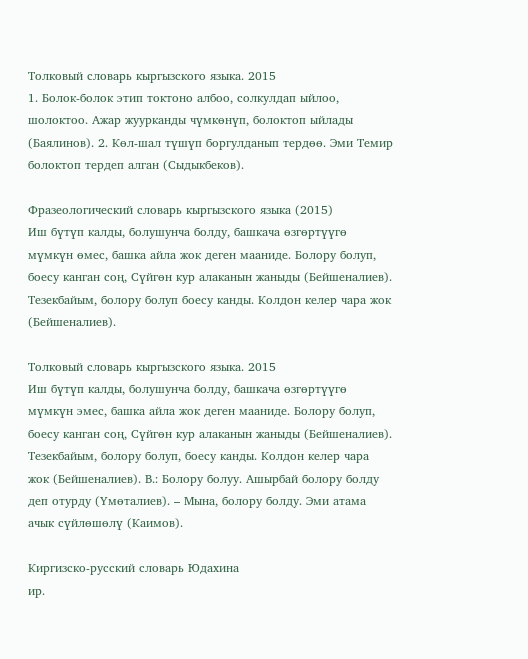Толковый словарь кыргызского языка. 2015
1. Болок-болок этип токтоно албоо, солкулдап ыйлоо, шолоктоо. Ажар жуурканды чүмкөнүп, болоктоп ыйлады (Баялинов). 2. Көл-шал түшүп боргулданып тердөө. Эми Темир болоктоп тердеп алган (Сыдыкбеков).

Фразеологический словарь кыргызского языка (2015)
Иш бүтүп калды, болушунча болду, башкача өзгөртүүгө мүмкүн өмес, башка айла жок деген мааниде. Болору болуп, боесу канган соң, Сүйгөн кур алаканын жаныды (Бейшеналиев). Тезекбайым, болору болуп боесу канды. Колдон келер чара жок (Бейшеналиев).

Толковый словарь кыргызского языка. 2015
Иш бүтүп калды, болушунча болду, башкача өзгөртүүгө мүмкүн эмес, башка айла жок деген мааниде. Болору болуп, боесу канган соң, Сүйгөн кур алаканын жаныды (Бейшеналиев). Тезекбайым, болору болуп, боесу канды. Колдон келер чара жок (Бейшеналиев). В.: Болору болуу. Ашырбай болору болду деп отурду (Үмөталиев). – Мына, болору болду. Эми атама ачык сүйлөшөлү (Каимов).

Киргизско-русский словарь Юдахина
ир.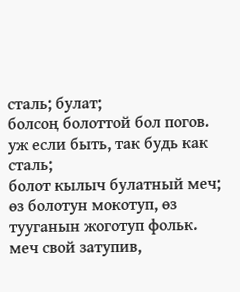сталь; булат;
болсоң болоттой бол погов. уж если быть, так будь как сталь;
болот кылыч булатный меч;
өз болотун мокотуп, өз тууганын жоготуп фольк. меч свой затупив,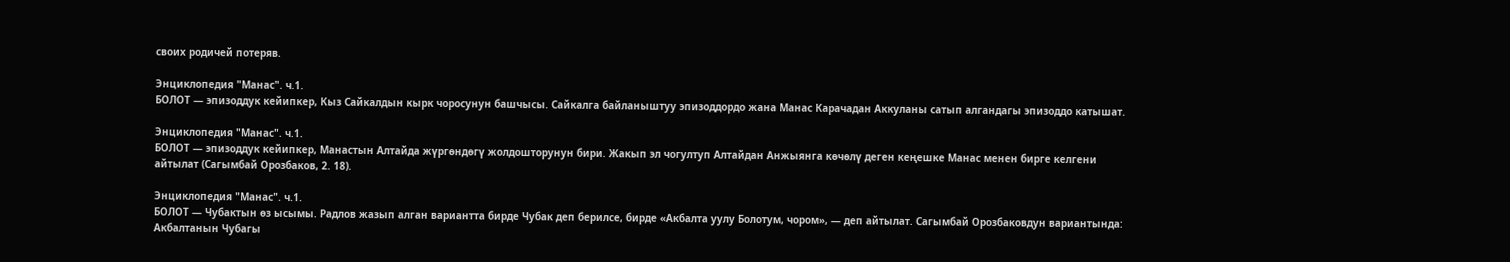своих родичей потеряв.

Энциклопедия "Манас". ч.1.
БОЛОТ — эпизоддук кейипкер, Кыз Сайкалдын кырк чоросунун башчысы. Сайкалга байланыштуу эпизоддордо жана Манас Карачадан Аккуланы сатып алгандагы эпизоддо катышат.

Энциклопедия "Манас". ч.1.
БОЛОТ — эпизоддук кейипкер, Манастын Алтайда жүргөндөгү жолдошторунун бири. Жакып эл чогултуп Алтайдан Анжыянга көчөлү деген кеңешке Манас менен бирге келгени айтылат (Сагымбай Орозбаков, 2. 18).

Энциклопедия "Манас". ч.1.
БОЛОТ — Чубактын өз ысымы. Радлов жазып алган вариантта бирде Чубак деп берилсе, бирде «Акбалта уулу Болотум, чором», — деп айтылат. Сагымбай Орозбаковдун вариантында: Акбалтанын Чубагы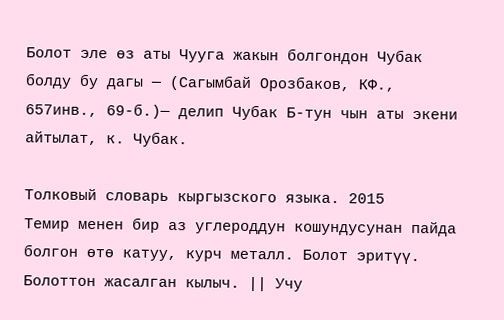Болот эле өз аты Чууга жакын болгондон Чубак болду бу дагы — (Сагымбай Орозбаков, КФ., 657инв., 69-б.)— делип Чубак Б-тун чын аты экени айтылат, к. Чубак.

Толковый словарь кыргызского языка. 2015
Темир менен бир аз углероддун кошундусунан пайда болгон өтө катуу, курч металл. Болот эритүү. Болоттон жасалган кылыч. || Учу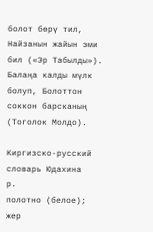болот бөрү тил, Найзанын жайын эми бил («Эр Табылды»). Балаңа калды мүлк болуп, Болоттон соккон барсканың (Тоголок Молдо).

Киргизско-русский словарь Юдахина
р.
полотно (белое);
жер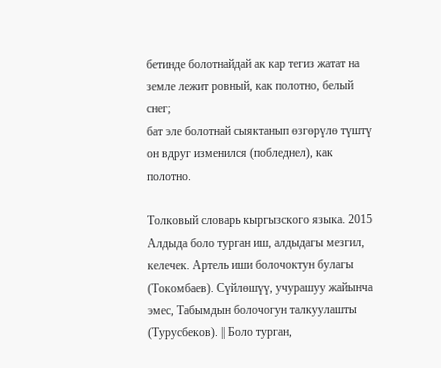бетинде болотнайдай ак кар тегиз жатат на земле лежит ровный, как полотно, белый снег;
бат эле болотнай сыяктанып өзгөрүлө түштү он вдруг изменился (побледнел), как полотно.

Толковый словарь кыргызского языка. 2015
Алдыда боло турган иш, алдыдагы мезгил, келечек. Артель иши болочоктун булагы (Токомбаев). Сүйлөшүү, учурашуу жайынча эмес, Табымдын болочогун талкуулашты (Турусбеков). || Боло турган,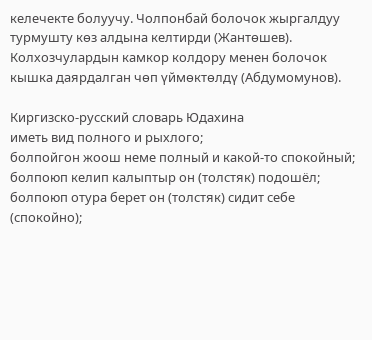келечекте болуучу. Чолпонбай болочок жыргалдуу турмушту көз алдына келтирди (Жантөшев). Колхозчулардын камкор колдору менен болочок кышка даярдалган чөп үймөктөлдү (Абдумомунов).

Киргизско-русский словарь Юдахина
иметь вид полного и рыхлого;
болпойгон жоош неме полный и какой-то спокойный;
болпоюп келип калыптыр он (толстяк) подошёл;
болпоюп отура берет он (толстяк) сидит себе (спокойно);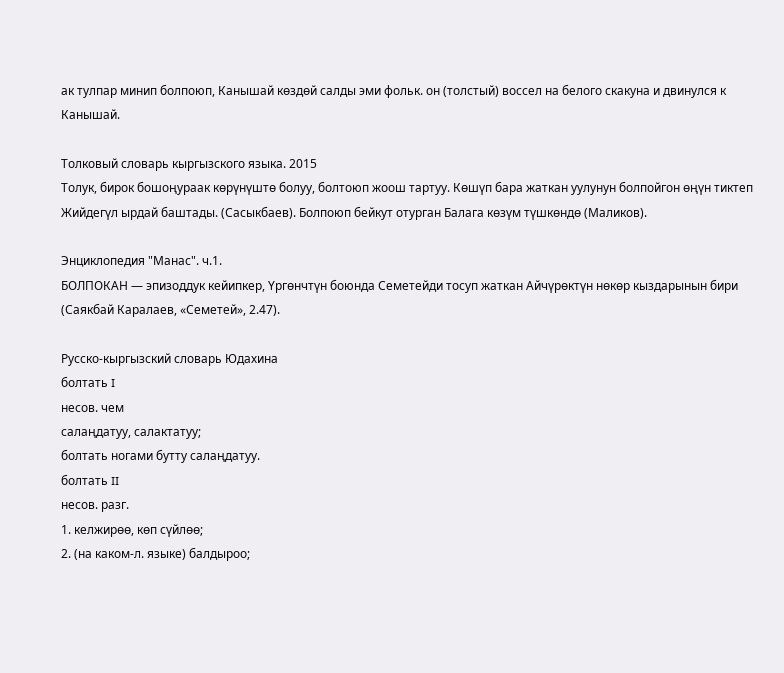ак тулпар минип болпоюп, Канышай көздөй салды эми фольк. он (толстый) воссел на белого скакуна и двинулся к Канышай.

Толковый словарь кыргызского языка. 2015
Толук, бирок бошоңураак көрүнүштө болуу, болтоюп жоош тартуу. Көшүп бара жаткан уулунун болпойгон өңүн тиктеп Жийдегүл ырдай баштады. (Сасыкбаев). Болпоюп бейкут отурган Балага көзүм түшкөндө (Маликов).

Энциклопедия "Манас". ч.1.
БОЛПОКАН — эпизоддук кейипкер, Үргөнчтүн боюнда Семетейди тосуп жаткан Айчүрөктүн нөкөр кыздарынын бири (Саякбай Каралаев, «Семетей», 2.47).

Русско-кыргызский словарь Юдахина
болтать I
несов. чем
салаңдатуу, салактатуу;
болтать ногами бутту салаңдатуу.
болтать II
несов. разг.
1. келжирөө, көп сүйлөө;
2. (на каком-л. языке) балдыроо;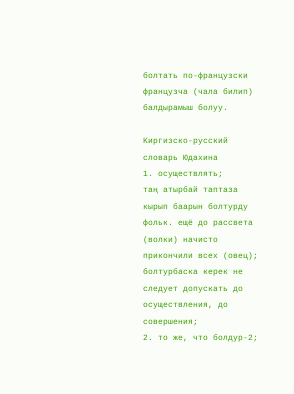болтать по-французски французча (чала билип) балдырамыш болуу.

Киргизско-русский словарь Юдахина
1. осуществлять;
таң атырбай таптаза кырып баарын болтурду фольк. ещё до рассвета (волки) начисто прикончили всех (овец);
болтурбаска керек не следует допускать до осуществления, до совершения;
2. то же, что болдур-2;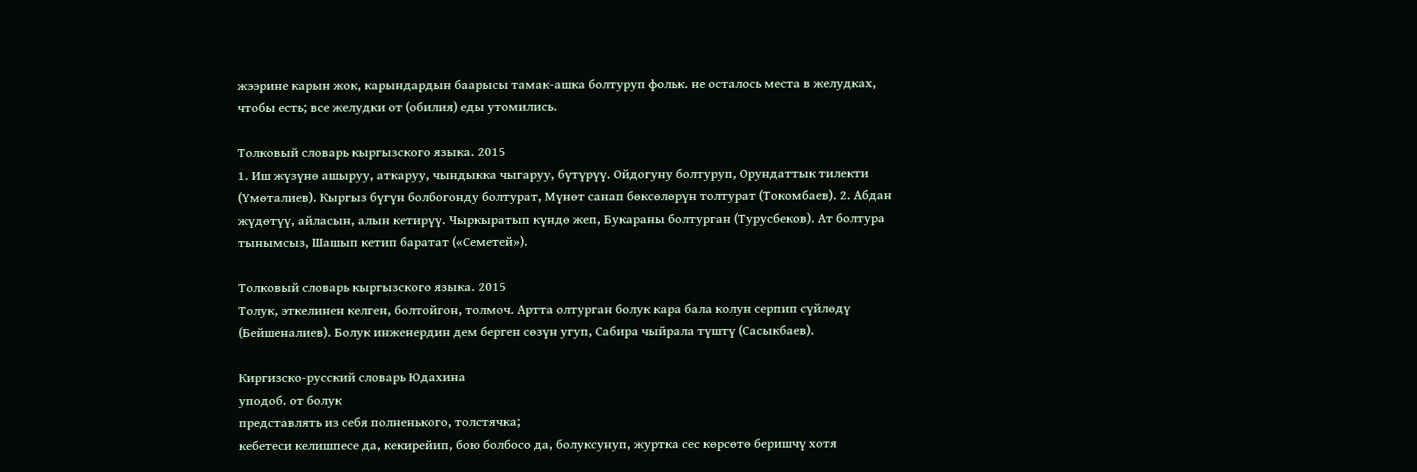жээрине карын жок, карындардын баарысы тамак-ашка болтуруп фольк. не осталось места в желудках, чтобы есть; все желудки от (обилия) еды утомились.

Толковый словарь кыргызского языка. 2015
1. Иш жүзүнө ашыруу, аткаруу, чындыкка чыгаруу, бүтүрүү. Ойдогуну болтуруп, Орундаттык тилекти (Үмөталиев). Кыргыз бүгүн болбогонду болтурат, Мүнөт санап бөксөлөрүн толтурат (Токомбаев). 2. Абдан жүдөтүү, айласын, алын кетирүү. Чыркыратып күндө жеп, Букараны болтурган (Турусбеков). Ат болтура тынымсыз, Шашып кетип баратат («Семетей»).

Толковый словарь кыргызского языка. 2015
Толук, эткелинен келген, болтойгон, толмоч. Артта олтурган болук кара бала колун серпип сүйлөдү (Бейшеналиев). Болук инженердин дем берген сөзүн угуп, Сабира чыйрала түштү (Сасыкбаев).

Киргизско-русский словарь Юдахина
уподоб. от болук
представлять из себя полненького, толстячка;
кебетеси келишпесе да, кекирейип, бою болбосо да, болуксунуп, журтка сес көрсөтө беришчү хотя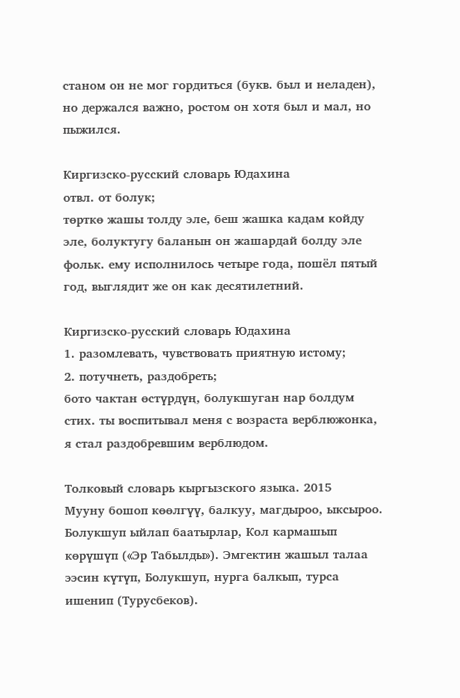станом он не мог гордиться (букв. был и неладен), но держался важно, ростом он хотя был и мал, но пыжился.

Киргизско-русский словарь Юдахина
отвл. от болук;
төрткө жашы толду эле, беш жашка кадам койду эле, болуктугу баланын он жашардай болду эле фольк. ему исполнилось четыре года, пошёл пятый год, выглядит же он как десятилетний.

Киргизско-русский словарь Юдахина
1. разомлевать, чувствовать приятную истому;
2. потучнеть, раздобреть;
бото чактан өстүрдүң, болукшуган нар болдум стих. ты воспитывал меня с возраста верблюжонка, я стал раздобревшим верблюдом.

Толковый словарь кыргызского языка. 2015
Мууну бошоп көөлгүү, балкуу, магдыроо, ыксыроо. Болукшуп ыйлап баатырлар, Кол кармашып көрүшүп («Эр Табылды»). Эмгектин жашыл талаа ээсин күтүп, Болукшуп, нурга балкып, турса ишенип (Турусбеков).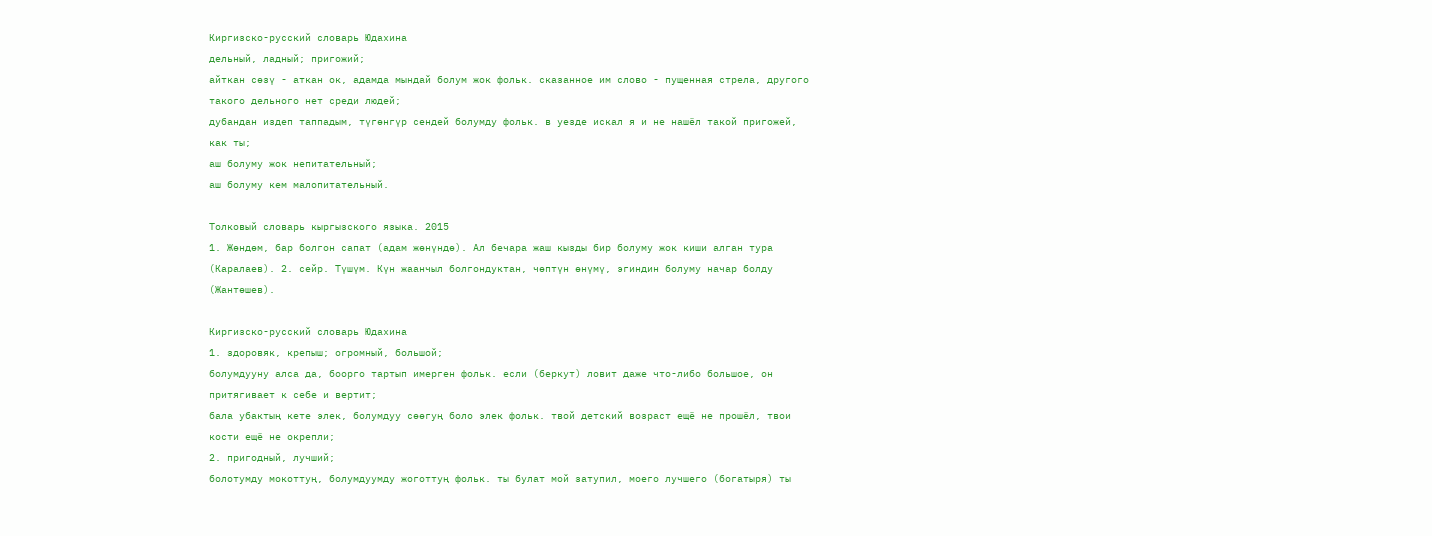Киргизско-русский словарь Юдахина
дельный, ладный; пригожий;
айткан сөзү - аткан ок, адамда мындай болум жок фольк. сказанное им слово - пущенная стрела, другого такого дельного нет среди людей;
дубандан издеп таппадым, түгөнгүр сендей болумду фольк. в уезде искал я и не нашёл такой пригожей, как ты;
аш болуму жок непитательный;
аш болуму кем малопитательный.

Толковый словарь кыргызского языка. 2015
1. Жөндөм, бар болгон сапат (адам жөнүндө). Ал бечара жаш кызды бир болуму жок киши алган тура (Каралаев). 2. сейр. Түшүм. Күн жаанчыл болгондуктан, чөптүн өнүмү, эгиндин болуму начар болду (Жантөшев).

Киргизско-русский словарь Юдахина
1. здоровяк, крепыш; огромный, большой;
болумдууну алса да, боорго тартып имерген фольк. если (беркут) ловит даже что-либо большое, он притягивает к себе и вертит;
бала убактың кете элек, болумдуу сөөгуң боло элек фольк. твой детский возраст ещё не прошёл, твои кости ещё не окрепли;
2. пригодный, лучший;
болотумду мокоттуң, болумдуумду жоготтуң фольк. ты булат мой затупил, моего лучшего (богатыря) ты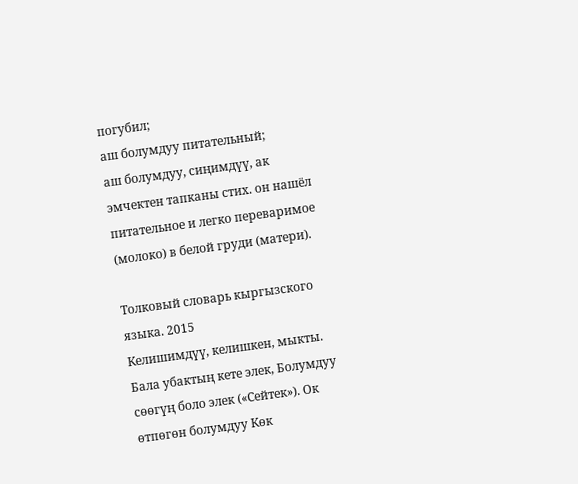погубил;
аш болумдуу питательный;
аш болумдуу, сиңимдүү, ак эмчектен тапканы стих. он нашёл питательное и легко переваримое (молоко) в белой груди (матери).

Толковый словарь кыргызского языка. 2015
Келишимдүү, келишкен, мыкты. Бала убактың кете элек, Болумдуу сөөгүң боло элек («Сейтек»). Ок өтпөгөн болумдуу Көк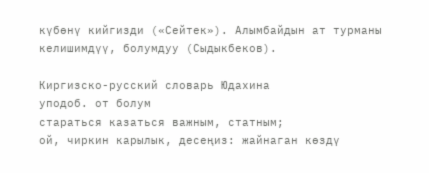күбөнү кийгизди («Сейтек»). Алымбайдын ат турманы келишимдүү, болумдуу (Сыдыкбеков).

Киргизско-русский словарь Юдахина
уподоб. от болум
стараться казаться важным, статным;
ой, чиркин карылык, десеңиз: жайнаган көздү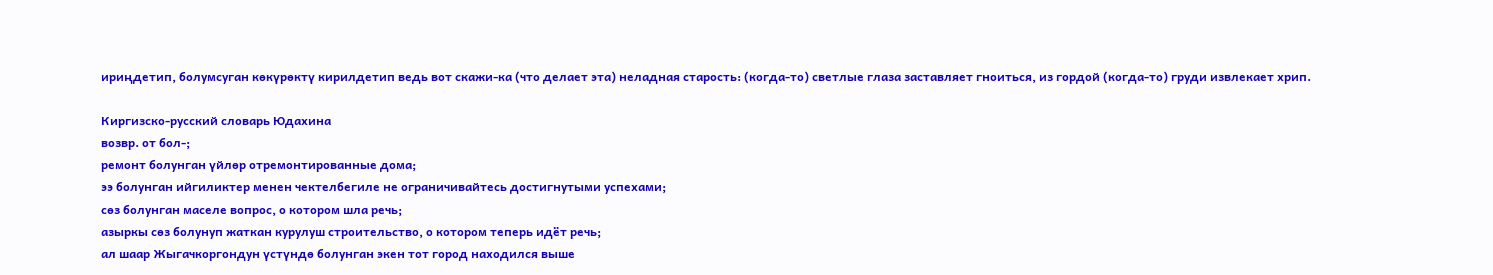ириңдетип, болумсуган көкүрөктү кирилдетип ведь вот скажи-ка (что делает эта) неладная старость: (когда-то) светлые глаза заставляет гноиться, из гордой (когда-то) груди извлекает хрип.

Киргизско-русский словарь Юдахина
возвр. от бол-;
ремонт болунган үйлөр отремонтированные дома;
ээ болунган ийгиликтер менен чектелбегиле не ограничивайтесь достигнутыми успехами;
сөз болунган маселе вопрос, о котором шла речь;
азыркы сөз болунуп жаткан курулуш строительство, о котором теперь идёт речь;
ал шаар Жыгачкоргондун үстүндө болунган экен тот город находился выше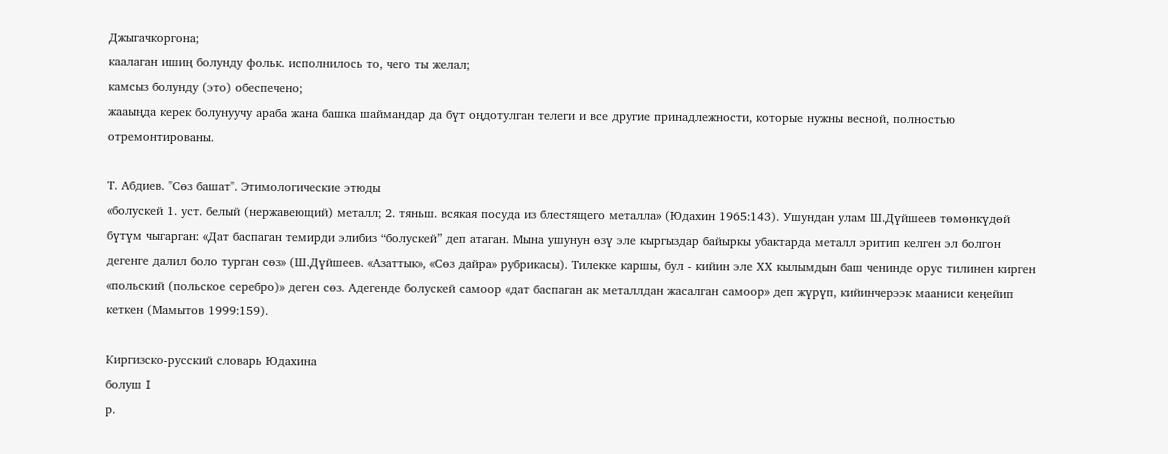Джыгачкоргона;
каалаган ишиң болунду фольк. исполнилось то, чего ты желал;
камсыз болунду (это) обеспечено;
жааыңда керек болунуучу араба жана башка шаймандар да бүт оңдотулган телеги и все другие принадлежности, которые нужны весной, полностью отремонтированы.

Т. Абдиев. "Сөз башат". Этимологические этюды
«болускей 1. уст. белый (нержавеющий) металл; 2. тяньш. всякая посуда из блестящего металла» (Юдахин 1965:143). Ушундан улам Ш.Дүйшеев төмөнкүдөй бүтүм чыгарган: «Дат баспаган темирди элибиз “болускей” деп атаган. Мына ушунун өзү эле кыргыздар байыркы убактарда металл эритип келген эл болгон дегенге далил боло турган сөз» (Ш.Дүйшеев. «Азаттык», «Сөз дайра» рубрикасы). Тилекке каршы, бул - кийин эле ХХ кылымдын баш ченинде орус тилинен кирген «польский (польское серебро)» деген сөз. Адегенде болускей самоор «дат баспаган ак металлдан жасалган самоор» деп жүрүп, кийинчерээк мааниси кеӊейип кеткен (Мамытов 1999:159).

Киргизско-русский словарь Юдахина
болуш I
р.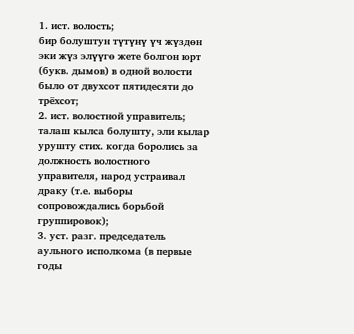1. ист. волость;
бир болуштун түтүнү үч жүздөн эки жүз элүүгө жете болгон юрт (букв. дымов) в одной волости было от двухсот пятидесяти до трёхсот;
2. ист. волостной управитель;
талаш кылса болушту, эли кылар урушту стих. когда боролись за должность волостного управителя, народ устраивал драку (т.е. выборы сопровождались борьбой группировок);
3. уст. разг. председатель аульного исполкома (в первые годы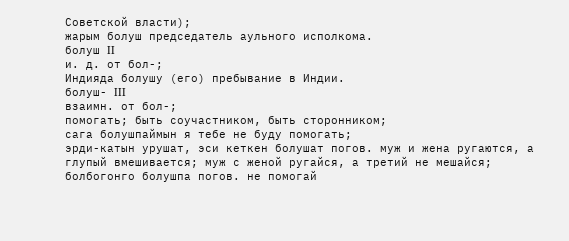Советской власти);
жарым болуш председатель аульного исполкома.
болуш II
и. д. от бол-;
Индияда болушу (его) пребывание в Индии.
болуш- III
взаимн. от бол-;
помогать; быть соучастником, быть сторонником;
сага болушпаймын я тебе не буду помогать;
эрди-катын урушат, эси кеткен болушат погов. муж и жена ругаются, а глупый вмешивается; муж с женой ругайся, а третий не мешайся;
болбогонго болушпа погов. не помогай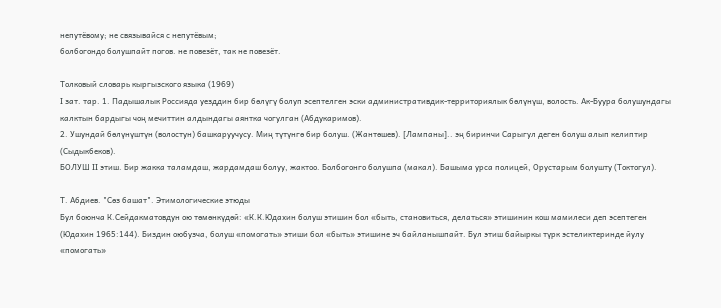непутёвому; не связывайся с непутёвым;
болбогондо болушпайт погов. не повезёт, так не повезёт.

Толковый словарь кыргызского языка (1969)
I зат. тар. 1. Падышалык Россияда уезддин бир бөлүгү болуп эсептелген эски административдик-территориялык бөлүнүш, волость. Ак-Буура болушундагы калктын бардыгы чоң мечиттин алдындагы аянтка чогулган (Абдукаримов).
2. Ушундай бөлүнүштүн (волостун) башкаруучусу. Миң түтүнгө бир болуш. (Жантөшев). [Лампаны].. эң биринчи Сарыгул деген болуш алып келиптир (Сыдыкбеков).
БОЛУШ II этиш. Бир жакка таламдаш, жардамдаш болуу, жактоо. Болбогонго болушпа (макал). Башыма урса полицей, Орустарым болушту (Токтогул).

Т. Абдиев. "Сөз башат". Этимологические этюды
Бул боюнча К.Сейдакматовдун ою төмөнкүдөй: «К.К.Юдахин болуш этишин бол «быть, становиться, делаться» этишинин кош мамилеси деп эсептеген (Юдахин 1965:144). Биздин оюбузча, болуш «помогать» этиши бол «быть» этишине эч байланышпайт. Бул этиш байыркы түрк эстеликтеринде йулу «помогать»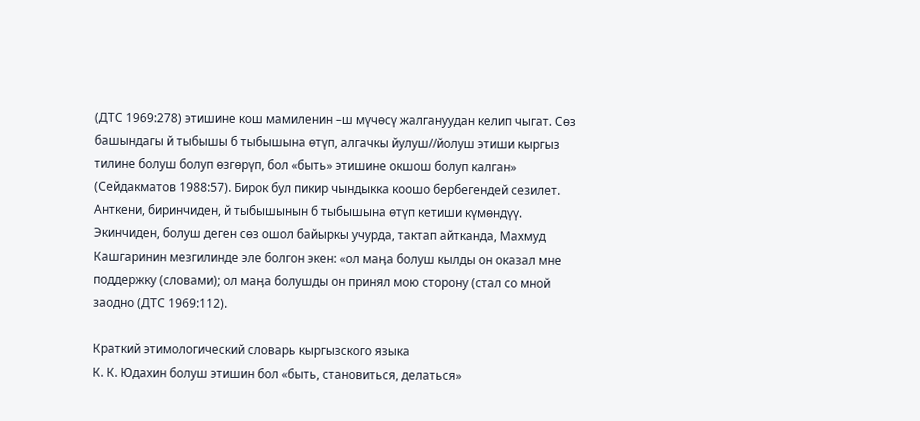(ДТС 1969:278) этишине кош мамиленин –ш мүчөсү жалгануудан келип чыгат. Сөз башындагы й тыбышы б тыбышына өтүп, алгачкы йулуш//йолуш этиши кыргыз тилине болуш болуп өзгөрүп, бол «быть» этишине окшош болуп калган» (Сейдакматов 1988:57). Бирок бул пикир чындыкка коошо бербегендей сезилет. Анткени, биринчиден, й тыбышынын б тыбышына өтүп кетиши күмөндүү. Экинчиден, болуш деген сөз ошол байыркы учурда, тактап айтканда, Махмуд Кашгаринин мезгилинде эле болгон экен: «ол маӊа болуш кылды он оказал мне поддержку (словами); ол маӊа болушды он принял мою сторону (стал со мной заодно (ДТС 1969:112).

Краткий этимологический словарь кыргызского языка
К. К. Юдахин болуш этишин бол «быть, становиться, делаться»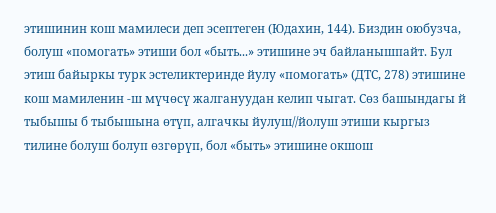этишинин кош мамилеси деп эсептеген (Юдахин, 144). Биздин оюбузча, болуш «помогать» этиши бол «быть...» этишине эч байланышпайт. Бул этиш байыркы турк эстеликтеринде йулу «помогать» (ДТС, 278) этишине кош мамиленин -ш мүчөсү жалгануудан келип чыгат. Сөз башындагы й тыбышы б тыбышына өтүп, алгачкы йулуш//йолуш этиши кыргыз тилине болуш болуп өзгөрүп, бол «быть» этишине окшош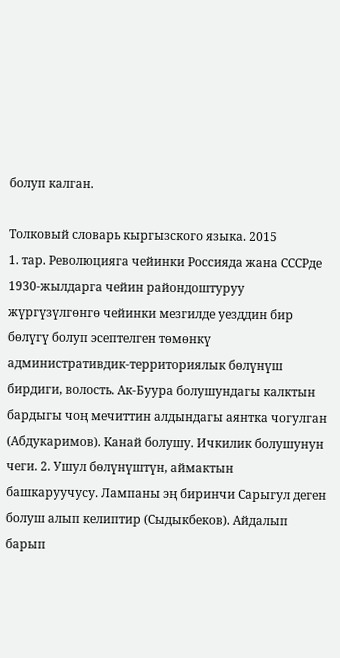болуп калган.

Толковый словарь кыргызского языка. 2015
1. тар. Революцияга чейинки Россияда жана СССРде 1930-жылдарга чейин райондоштуруу жүргүзүлгөнгө чейинки мезгилде уезддин бир бөлүгү болуп эсептелген төмөнкү административдик-территориялык бөлүнүш бирдиги, волость. Ак-Буура болушундагы калктын бардыгы чоң мечиттин алдындагы аянтка чогулган (Абдукаримов). Канай болушу. Ичкилик болушунун чеги. 2. Ушул бөлүнүштүн, аймактын башкаруучусу. Лампаны эң биринчи Сарыгул деген болуш алып келиптир (Сыдыкбеков). Айдалып барып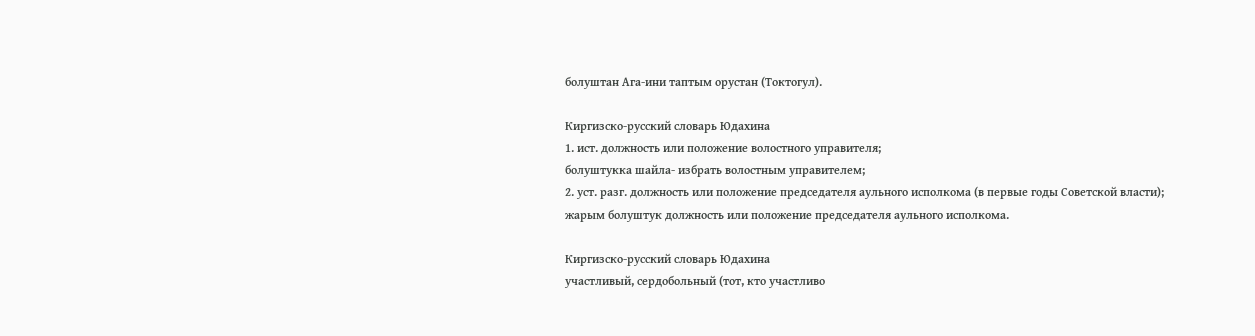болуштан Ага-ини таптым орустан (Токтогул).

Киргизско-русский словарь Юдахина
1. ист. должность или положение волостного управителя;
болуштукка шайла- избрать волостным управителем;
2. уст. разг. должность или положение председателя аульного исполкома (в первые годы Советской власти);
жарым болуштук должность или положение председателя аульного исполкома.

Киргизско-русский словарь Юдахина
участливый, сердобольный (тот, кто участливо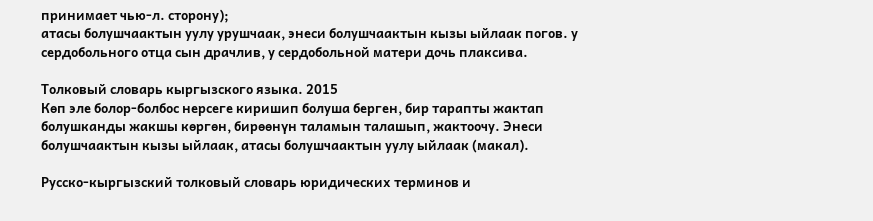принимает чью-л. сторону);
атасы болушчаактын уулу урушчаак, энеси болушчаактын кызы ыйлаак погов. у сердобольного отца сын драчлив, у сердобольной матери дочь плаксива.

Толковый словарь кыргызского языка. 2015
Көп эле болор-болбос нерсеге киришип болуша берген, бир тарапты жактап болушканды жакшы көргөн, бирөөнүн таламын талашып, жактоочу. Энеси болушчаактын кызы ыйлаак, атасы болушчаактын уулу ыйлаак (макал).

Русско-кыргызский толковый словарь юридических терминов и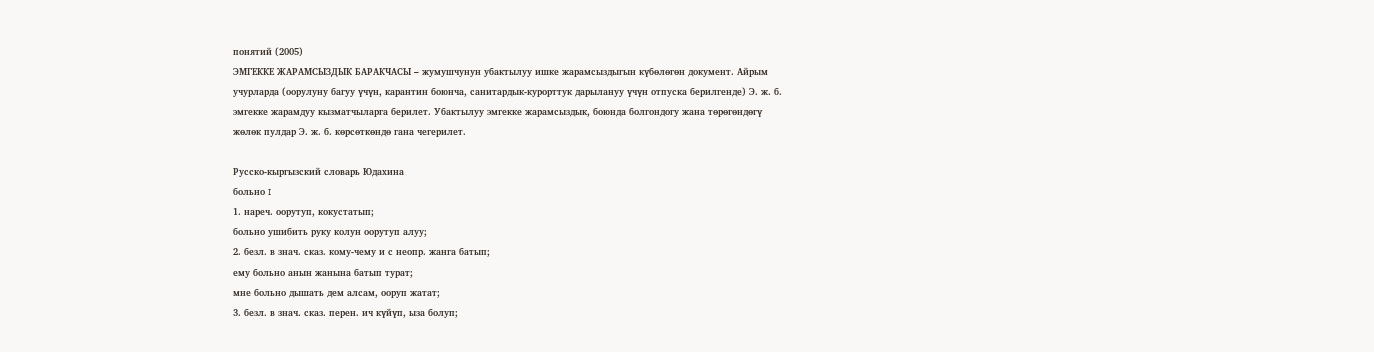понятий (2005)
ЭМГЕККЕ ЖАРАМСЫЗДЫК БАРАКЧАСЫ – жумушчунун убактылуу ишке жарамсыздыгын күбөлөгөн документ. Айрым учурларда (оорулуну багуу үчүн, карантин боюнча, санитардык-курорттук дарылануу үчүн отпуска берилгенде) Э. ж. б. эмгекке жарамдуу кызматчыларга берилет. Убактылуу эмгекке жарамсыздык, боюнда болгондогу жана төрөгөндөгү жөлөк пулдар Э. ж. б. көрсөткөндө гана чегерилет.

Русско-кыргызский словарь Юдахина
больно I
1. нареч. оорутуп, кокустатып;
больно ушибить руку колун оорутуп алуу;
2. безл. в знач. сказ. кому-чему и с неопр. жанга батып;
ему больно анын жанына батып турат;
мне больно дышать дем алсам, ооруп жатат;
3. безл. в знач. сказ. перен. ич күйүп, ыза болуп;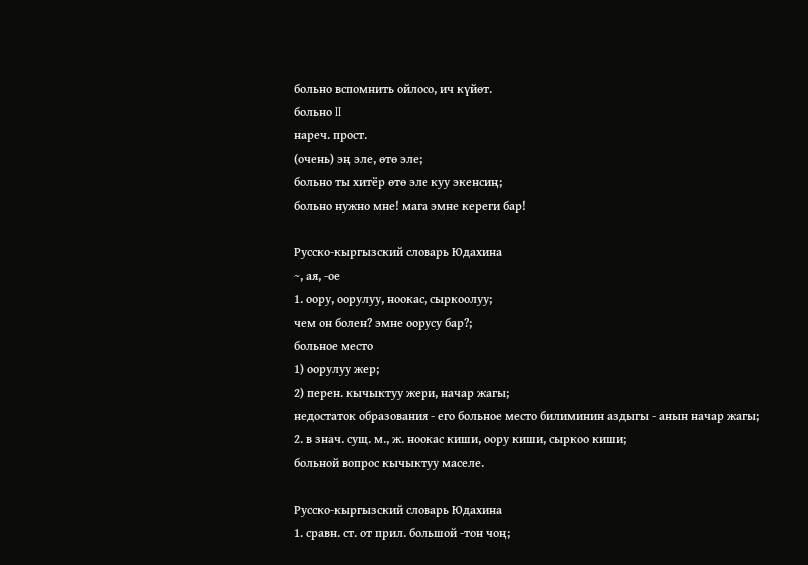больно вспомнить ойлосо, ич күйөт.
больно II
нареч. прост.
(очень) эң эле, өтө эле;
больно ты хитёр өтө эле куу экенсиң;
больно нужно мне! мага эмне кереги бар!

Русско-кыргызский словарь Юдахина
~, ая, -ое
1. оору, оорулуу, ноокас, сыркоолуу;
чем он болен? эмне оорусу бар?;
больное место
1) оорулуу жер;
2) перен. кычыктуу жери, начар жагы;
недостаток образования - его больное место билиминин аздыгы - анын начар жагы;
2. в знач. сущ. м., ж. ноокас киши, оору киши, сыркоо киши;
больной вопрос кычыктуу маселе.

Русско-кыргызский словарь Юдахина
1. сравн. ст. от прил. большой -тон чоң;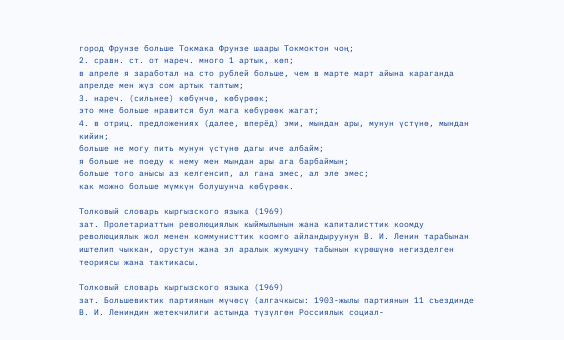город Фрунзе больше Токмака Фрунзе шаары Токмоктон чоң;
2. сравн. ст. от нареч. много 1 артык, көп;
в апреле я заработал на сто рублей больше, чем в марте март айына караганда апрелде мен жүз сом артык таптым;
3. нареч. (сильнее) көбүнчө, көбүрөөк;
это мне больше нравится бул мага көбүрөөк жагат;
4. в отриц. предложениях (далее, вперёд) эми, мындан ары, мунун үстүнө, мындан кийин;
больше не могу пить мунун үстүнө дагы иче албайм;
я больше не поеду к нему мен мындан ары ага барбаймын;
больше того анысы аз келгенсип, ал гана эмес, ал эле эмес;
как можно больше мүмкүн болушунча көбүрөөк.

Толковый словарь кыргызского языка (1969)
зат. Пролетариаттын революциялык кыймылынын жана капиталисттик коомду революциялык жол менен коммунисттик коомго айландыруунун В. И. Ленин тарабынан иштелип чыккан, орустун жана эл аралык жумушчу табынын күрөшүнө негизделген теориясы жана тактикасы.

Толковый словарь кыргызского языка (1969)
зат. Большевиктик партиянын мүчөсү (алгачкысы: 1903-жылы партиянын 11 съездинде В. И. Лениндин жетекчилиги астында түзүлгөн Россиялык социал-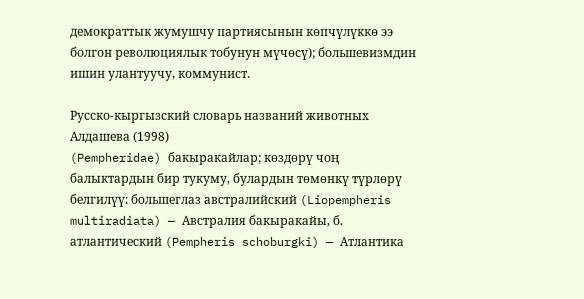демократтык жумушчу партиясынын көпчүлүккө ээ болгон революциялык тобунун мүчөсү); большевизмдин ишин улантуучу, коммунист.

Русско-кыргызский словарь названий животных Алдашева (1998)
(Pempheridae) бакыракайлар; көздөрү чоң балыктардын бир тукуму, булардын төмөнкү түрлөрү белгилүү: большеглаз австралийский (Liopempheris multiradiata) — Австралия бакыракайы, б. атлантический (Pempheris schoburgki) — Атлантика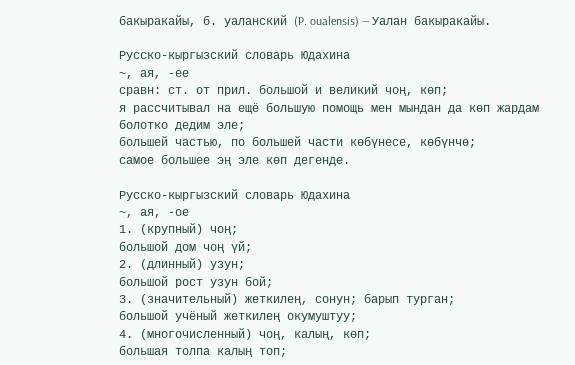бакыракайы, б. уаланский (P. oualensis) — Уалан бакыракайы.

Русско-кыргызский словарь Юдахина
~, ая, -ее
сравн: ст. от прил. большой и великий чоң, көп;
я рассчитывал на ещё большую помощь мен мындан да көп жардам болотко дедим эле;
большей частью, по большей части көбүнесе, көбүнчө;
самое большее эң эле көп дегенде.

Русско-кыргызский словарь Юдахина
~, ая, -ое
1. (крупный) чоң;
большой дом чоң үй;
2. (длинный) узун;
большой рост узун бой;
3. (значительный) жеткилең, сонун; барып турган;
большой учёный жеткилең окумуштуу;
4. (многочисленный) чоң, калың, көп;
большая толпа калың топ;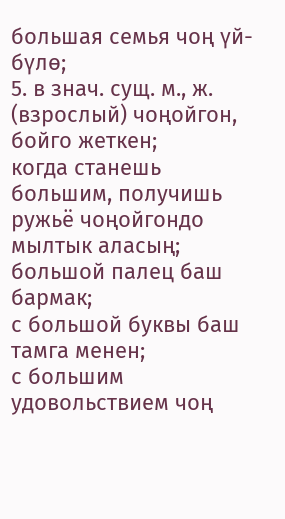большая семья чоң үй-бүлө;
5. в знач. сущ. м., ж. (взрослый) чоңойгон, бойго жеткен;
когда станешь большим, получишь ружьё чоңойгондо мылтык аласың;
большой палец баш бармак;
с большой буквы баш тамга менен;
с большим удовольствием чоң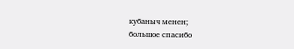кубаныч менен;
большое спасибо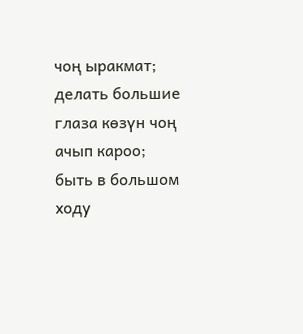чоң ыракмат;
делать большие глаза көзүн чоң ачып кароо;
быть в большом ходу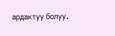ардактуу болуу.